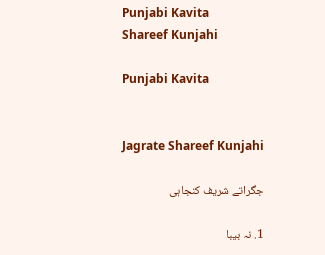Punjabi Kavita
Shareef Kunjahi

Punjabi Kavita


Jagrate Shareef Kunjahi

جگراتے شریف کنجاہی

1. نہ بیبا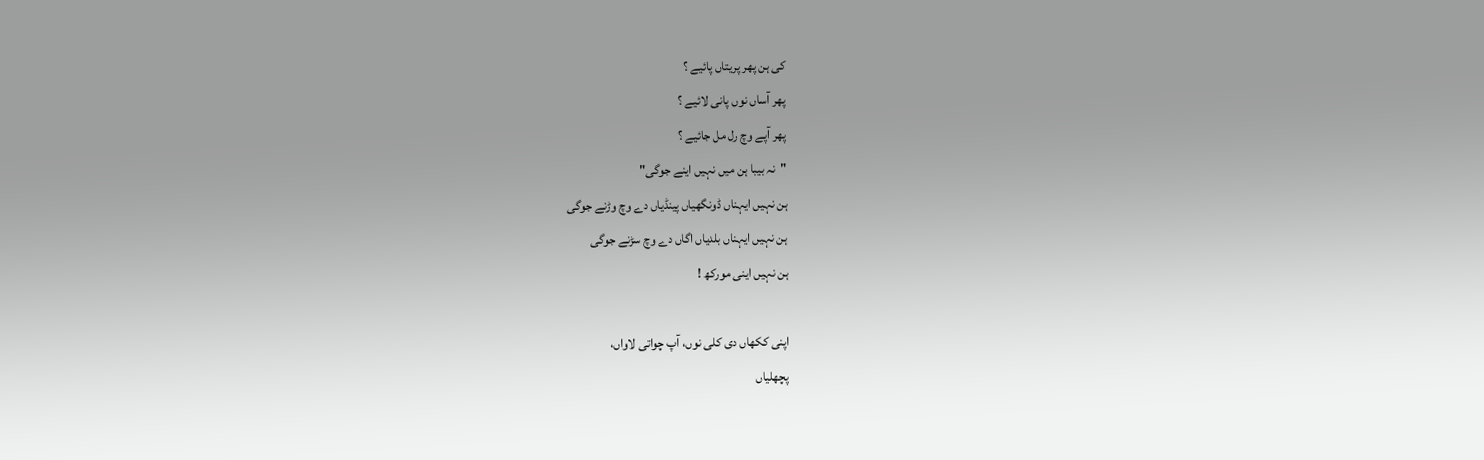کی ہن پھر پریتاں پائیے ؟
پھر آساں نوں پانی لائیے ؟
پھر آپے وچ رل مل جائیے ؟
"نہ بیبا ہن میں نہیں اینے جوگی"
ہن نہیں ایہناں ڈونگھیاں پینڈیاں دے وچ وڑنے جوگی
ہن نہیں ایہناں بلدیاں اگاں دے وچ سڑنے جوگی
ہن نہیں اینی مورکھ !

اپنی ککھاں دی کلی نوں، آپ چواتی لاواں،
پچھلیاں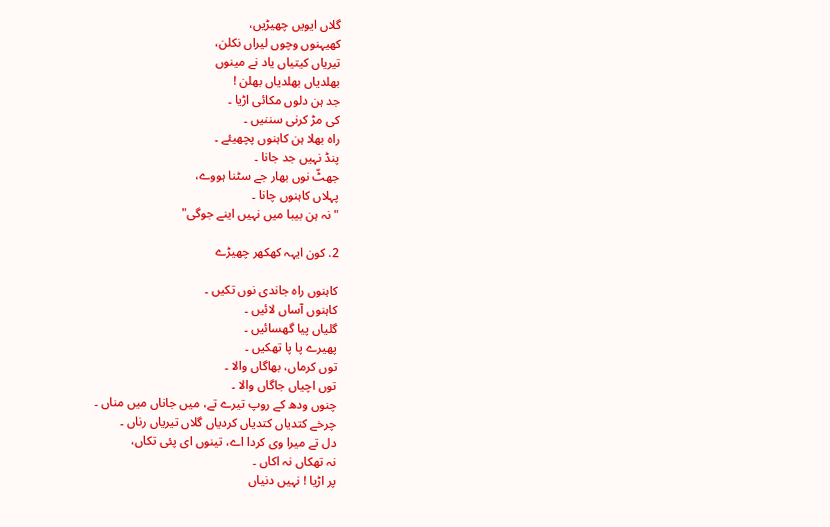گلاں ایویں چھیڑیں،
کھیہنوں وچوں لیراں نکلن،
تیریاں کیتیاں یاد نے مینوں
بھلدیاں بھلدیاں بھلن !
جد ہن دلوں مکائی اڑیا ۔
کی مڑ کرنی سننیں ۔
راہ بھلا ہن کاہنوں پچھیئے ۔
پنڈ نہیں جد جانا ۔
جھٹّ نوں بھار جے سٹنا ہووے،
پہلاں کاہنوں چانا ۔
"نہ ہن بیبا میں نہیں اینے جوگی"

2. کون ایہہ کھکھر چھیڑے

کاہنوں راہ جاندی نوں تکیں ۔
کاہنوں آساں لائیں ۔
گلیاں پیا گھسائیں ۔
پھیرے پا پا تھکیں ۔
توں کرماں، بھاگاں والا ۔
توں اچیاں جاگاں والا ۔
چنوں ودھ کے روپ تیرے تے، میں جاناں میں مناں ۔
چرخے کتدیاں کتدیاں کردیاں گلاں تیریاں رناں ۔
دل تے میرا وی کردا اے، تینوں ای پئی تکاں،
نہ تھکاں نہ اکاں ۔
پر اڑیا ! نہیں دنیاں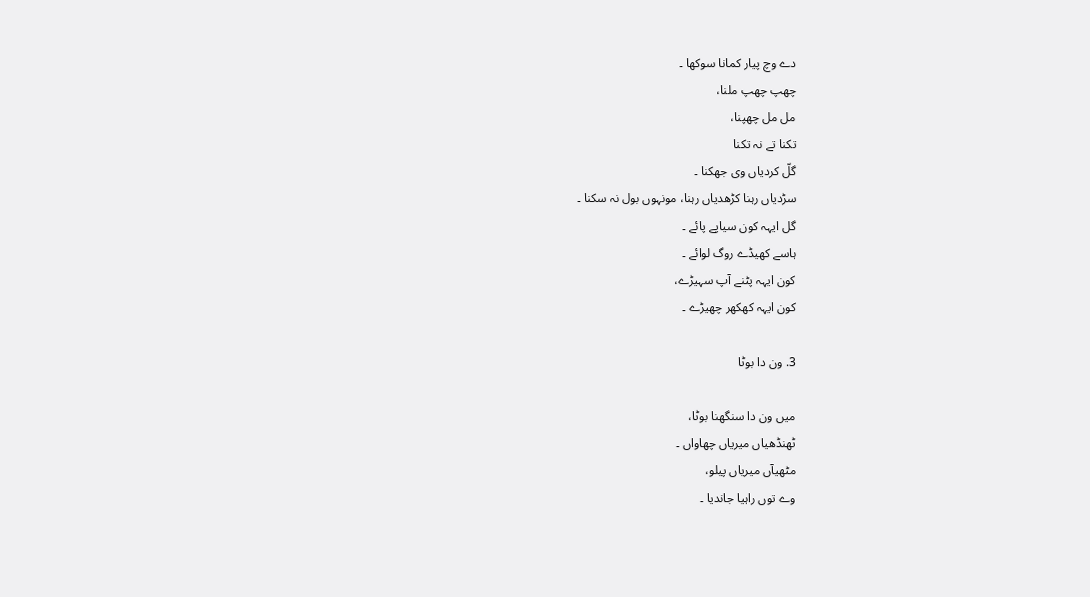دے وچ پیار کمانا سوکھا ۔
چھپ چھپ ملنا،
مل مل چھپنا،
تکنا تے نہ تکنا
گلّ کردیاں وی جھکنا ۔
سڑدیاں رہنا کڑھدیاں رہنا، مونہوں بول نہ سکنا ۔
گل ایہہ کون سیاپے پائے ۔
ہاسے کھیڈے روگ لوائے ۔
کون ایہہ پٹنے آپ سہیڑے،
کون ایہہ کھکھر چھیڑے ۔

3. ون دا بوٹا

میں ون دا سنگھنا بوٹا،
ٹھنڈھیاں میریاں چھاواں ۔
مٹھیآں میریاں پیلو،
وے توں راہیا جاندیا ۔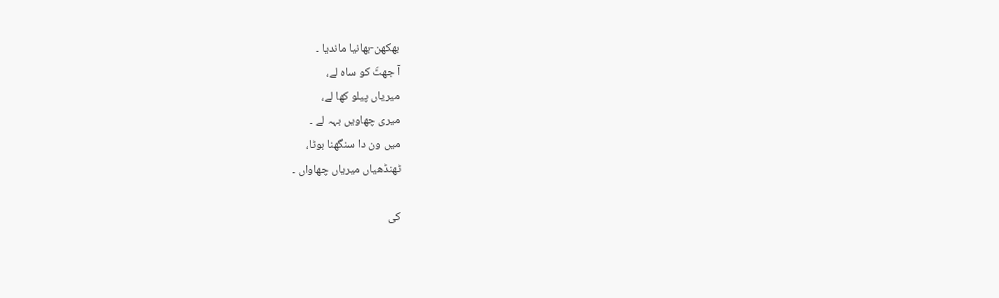بھکھن-بھانیا ماندیا ۔
آ جھٹّ کو ساہ لے،
میریاں پیلو کھا لے،
میری چھاویں بہہ لے ۔
میں ون دا سنگھنا بوٹا،
ٹھنڈھیاں میریاں چھاواں ۔

کی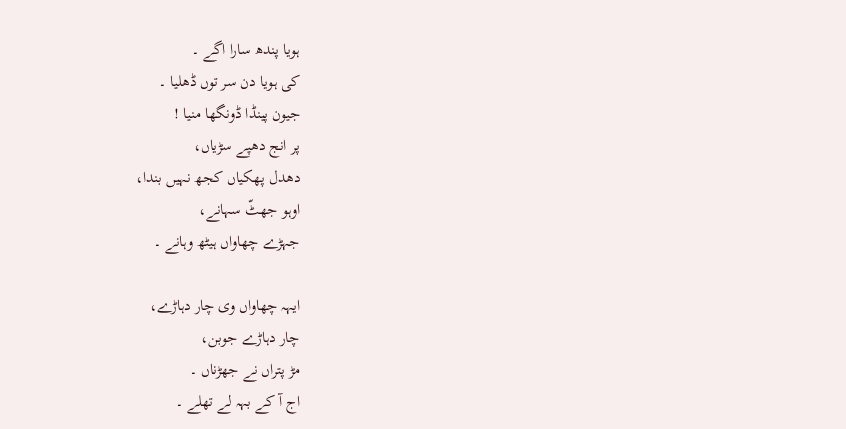ہویا پندھ سارا اگے ۔
کی ہویا دن سر توں ڈھلیا ۔
جیون پینڈا ڈونگھا منیا !
پر انج دھپے سڑیاں،
دھدل پھکیاں کجھ نہیں بندا،
اوہو جھٹّ سہانے،
جہڑے چھاواں ہیٹھ وہانے ۔

ایہہ چھاواں وی چار دہاڑے،
چار دہاڑے جوبن،
مڑ پتراں نے جھڑناں ۔
اج آ کے بہہ لے تھلے ۔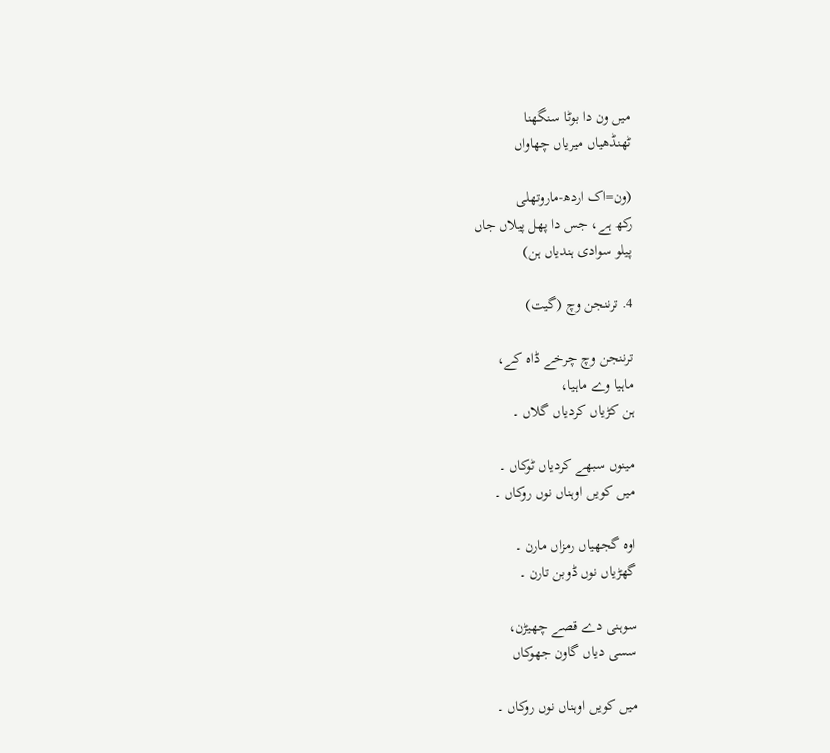میں ون دا بوٹا سنگھنا
ٹھنڈھیاں میریاں چھاواں

(ون=اک اردھ-ماروتھلی
رکھ ہے، جس دا پھل پیلاں جاں
پیلو سوادی ہندیاں ہن)

4. ترننجن وچ (گیت)

ترننجن وچ چرخے ڈاہ کے،
ماہیا وے ماہیا،
ہن کڑیاں کردیاں گلاں ۔

مینوں سبھے کردیاں ٹوکاں ۔
میں کویں اوہناں نوں روکاں ۔

اوہ گجھیاں رمزاں مارن ۔
گھڑیاں نوں ڈوبن تارن ۔

سوہنی دے قصے چھیڑن،
سسی دیاں گاون جھوکاں

میں کویں اوہناں نوں روکاں ۔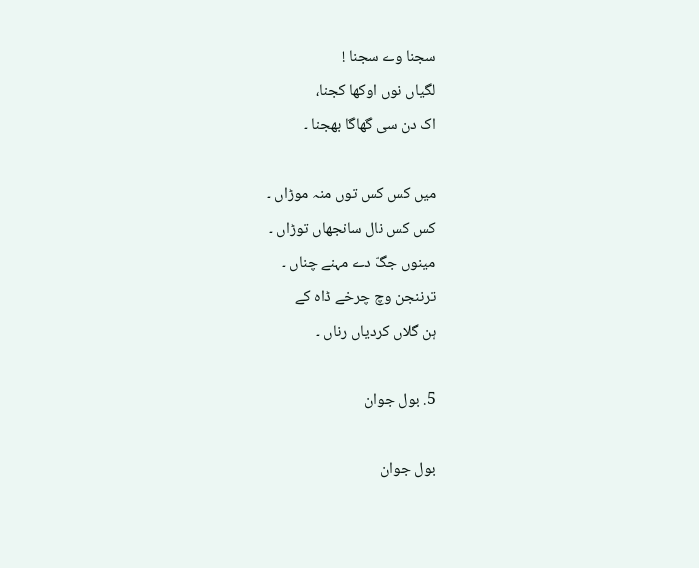سجنا وے سجنا !
لگیاں نوں اوکھا کجنا،
اک دن سی گھاگا بھجنا ۔

میں کس کس توں منہ موڑاں ۔
کس کس نال سانجھاں توڑاں ۔
مینوں جگّ دے مہنے چناں ۔
ترننجن وچ چرخے ڈاہ کے
ہن گلاں کردیاں رناں ۔

5. بول جوان

بول جوان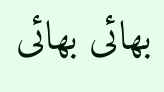بھائی بھائی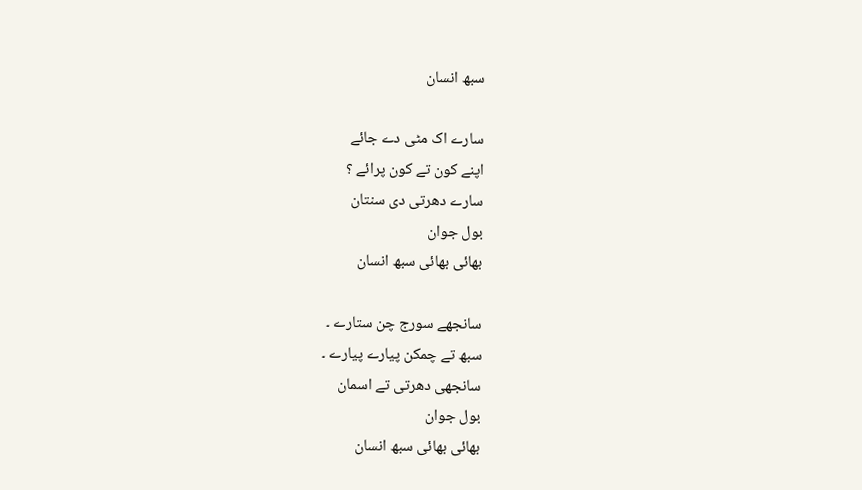سبھ انسان

سارے اک مٹی دے جائے
اپنے کون تے کون پرائے ؟
سارے دھرتی دی سنتان
بول جوان
بھائی بھائی سبھ انسان

سانجھے سورج چن ستارے ۔
سبھ تے چمکن پیارے پیارے ۔
سانجھی دھرتی تے اسمان
بول جوان
بھائی بھائی سبھ انسان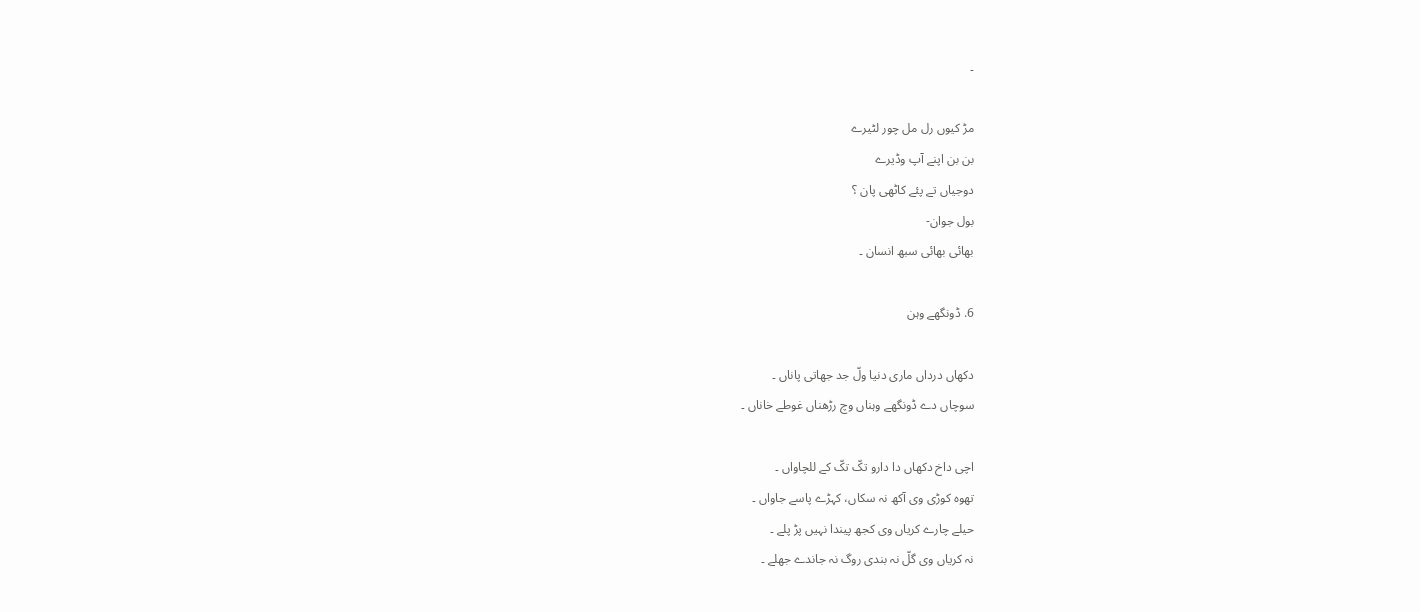۔

مڑ کیوں رل مل چور لٹیرے
بن بن اپنے آپ وڈیرے
دوجیاں تے پئے کاٹھی پان ؟
بول جوان-
بھائی بھائی سبھ انسان ۔

6. ڈونگھے وہن

دکھاں درداں ماری دنیا ولّ جد جھاتی پاناں ۔
سوچاں دے ڈونگھے وہناں وچ رڑھناں غوطے خاناں ۔

اچی داخ دکھاں دا دارو تکّ تکّ کے للچاواں ۔
تھوہ کوڑی وی آکھ نہ سکاں، کہڑے پاسے جاواں ۔
حیلے چارے کریاں وی کجھ پیندا نہیں پڑ پلے ۔
نہ کریاں وی گلّ نہ بندی روگ نہ جاندے جھلے ۔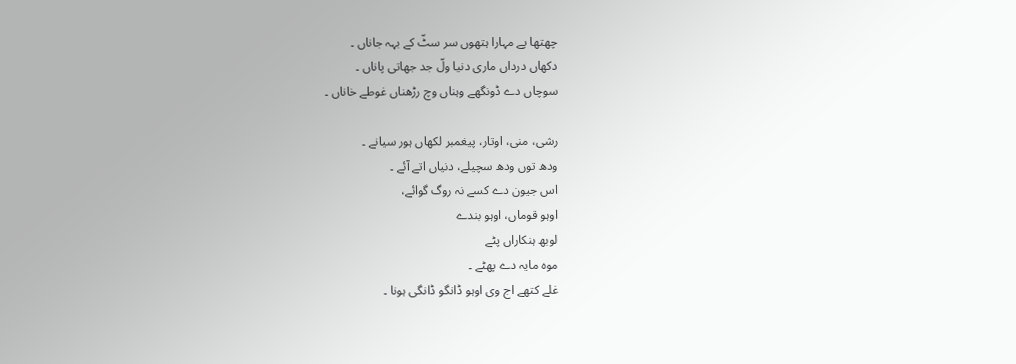چھتھا پے مہارا ہتھوں سر سٹّ کے بہہ جاناں ۔
دکھاں درداں ماری دنیا ولّ جد جھاتی پاناں ۔
سوچاں دے ڈونگھے وہناں وچ رڑھناں غوطے خاناں ۔

رشی، منی، اوتار، پیغمبر لکھاں ہور سیانے ۔
ودھ توں ودھ سچیلے، دنیاں اتے آئے ۔
اس جیون دے کسے نہ روگ گوائے،
اوہو قوماں، اوہو بندے
لوبھ ہنکاراں پٹے
موہ مایہ دے پھٹے ۔
غلے کتھے اج وی اوہو ڈانگو ڈانگی ہونا ۔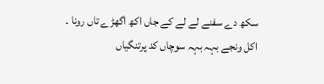سکھ دے سفنے لے لے کے جاں اکھ اگھڑے تاں رونا ۔
اکل ونجے بہہ بہہ سوچاں کد پرتنگیاں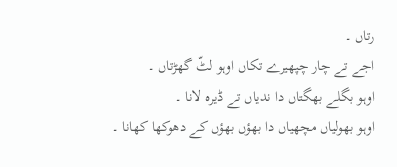رتاں ۔
اجے تے چار چپھیرے تکاں اوہو لٹّ گھڑتاں ۔
اوہو بگلے بھگتاں دا ندیاں تے ڈیرہ لانا ۔
اوہو بھولیاں مچھیاں دا بھؤں بھؤں کے دھوکھا کھانا ۔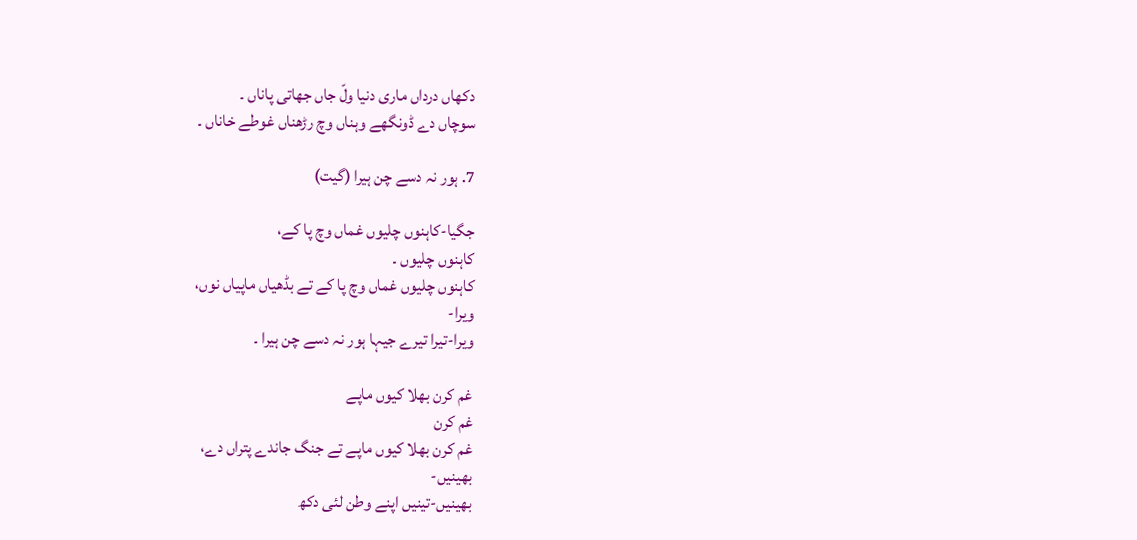دکھاں درداں ماری دنیا ولّ جاں جھاتی پاناں ۔
سوچاں دے ڈونگھے وہناں وچ رڑھناں غوطے خاناں ۔

7. ہور نہ دسے چن ہیرا (گیت)

جگیا-کاہنوں چلیوں غماں وچ پا کے،
کاہنوں چلیوں ۔
کاہنوں چلیوں غماں وچ پا کے تے بڈھیاں ماپیاں نوں،
ویرا-
ویرا-تیرا تیرے جیہا ہور نہ دسے چن ہیرا ۔

غم کرن بھلا کیوں ماپے
غم کرن
غم کرن بھلا کیوں ماپے تے جنگ جاندے پتراں دے،
بھینیں-
بھینیں-تینیں اپنے وطن لئی دکھ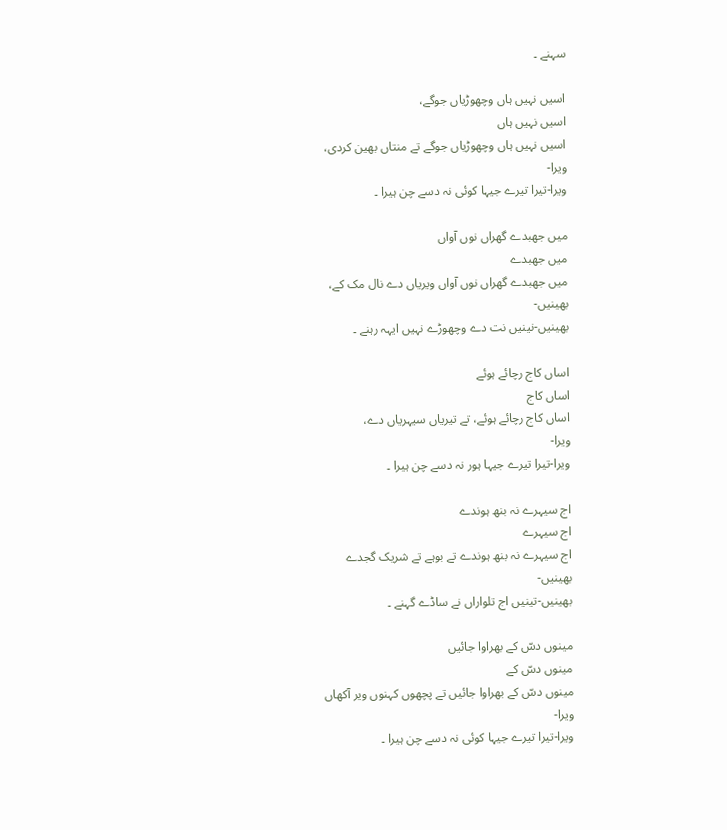سہنے ۔

اسیں نہیں ہاں وچھوڑیاں جوگے،
اسیں نہیں ہاں
اسیں نہیں ہاں وچھوڑیاں جوگے تے منتاں بھین کردی،
ویرا-
ویرا-تیرا تیرے جیہا کوئی نہ دسے چن ہیرا ۔

میں جھبدے گھراں نوں آواں
میں جھبدے
میں جھبدے گھراں نوں آواں ویریاں دے نال مک کے،
بھینیں-
بھینیں-نینیں نت دے وچھوڑے نہیں ایہہ رہنے ۔

اساں کاج رچائے ہوئے
اساں کاج
اساں کاج رچائے ہوئے، تے تیریاں سیہریاں دے،
ویرا-
ویرا-تیرا تیرے جیہا ہور نہ دسے چن ہیرا ۔

اج سیہرے نہ بنھ ہوندے
اج سیہرے
اج سیہرے نہ بنھ ہوندے تے بوہے تے شریک گجدے
بھینیں-
بھینیں-تینیں اج تلواراں نے ساڈے گہنے ۔

مینوں دسّ کے بھراوا جائیں
مینوں دسّ کے
مینوں دسّ کے بھراوا جائیں تے پچھوں کہنوں ویر آکھاں
ویرا-
ویرا-تیرا تیرے جیہا کوئی نہ دسے چن ہیرا ۔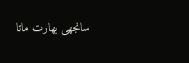سانجھی بھارت ماتا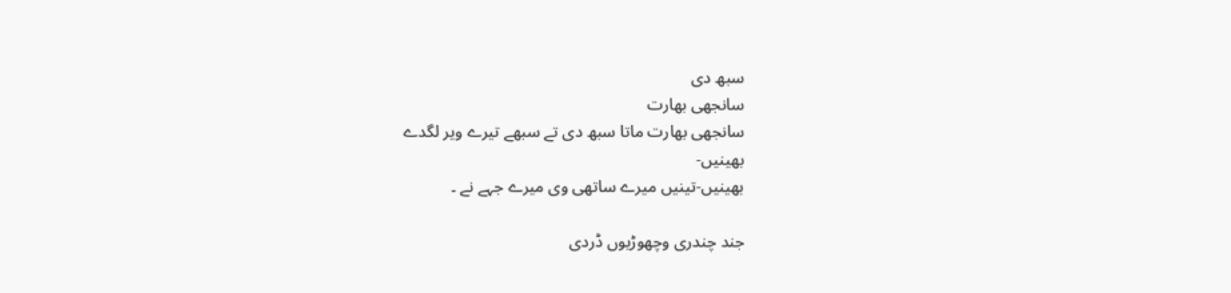سبھ دی
سانجھی بھارت
سانجھی بھارت ماتا سبھ دی تے سبھے تیرے ویر لگدے
بھینیں-
بھینیں-تینیں میرے ساتھی وی میرے جہے نے ۔

جند چندری وچھوڑیوں ڈردی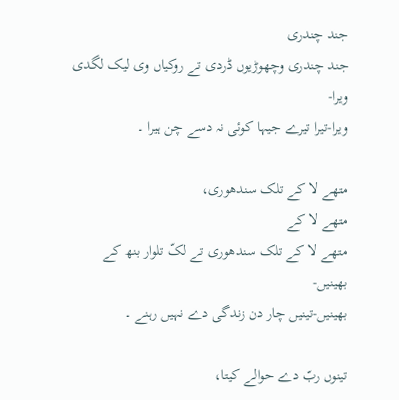جند چندری
جند چندری وچھوڑیوں ڈردی تے روکیاں وی لیک لگدی
ویرا-
ویرا-تیرا تیرے جیہا کوئی نہ دسے چن ہیرا ۔

متھے لا کے تلک سندھوری،
متھے لا کے
متھے لا کے تلک سندھوری تے لکّ تلوار بنھ کے
بھینیں-
بھینیں-تینیں چار دن زندگی دے نہیں رہنے ۔

تینوں ربّ دے حوالے کیتا،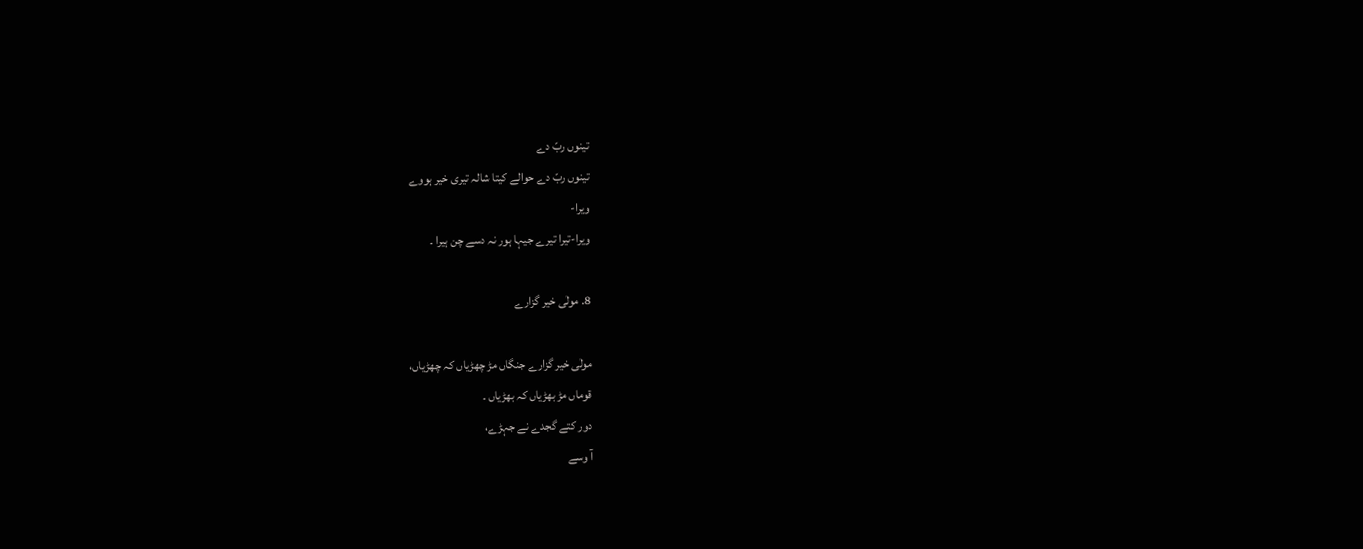تینوں ربّ دے
تینوں ربّ دے حوالے کیتا شالہ تیری خیر ہووے
ویرا-
ویرا-تیرا تیرے جیہا ہور نہ دسے چن ہیرا ۔

8. مولٰی خیر گزارے

مولٰی خیر گزارے جنگاں مڑ چھڑیاں کہ چھڑیاں،
قوماں مڑ بھڑیاں کہ بھڑیاں ۔
دور کتے گجدے نے جہڑے،
آ وسے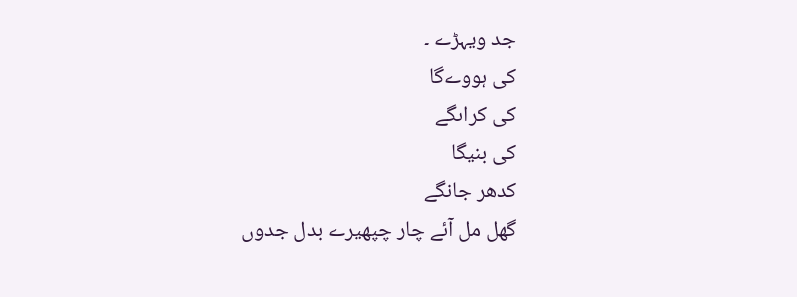جد ویہڑے ۔
کی ہووےگا
کی کراںگے
کی بنیگا
کدھر جانگے
گھل مل آئے چار چپھیرے بدل جدوں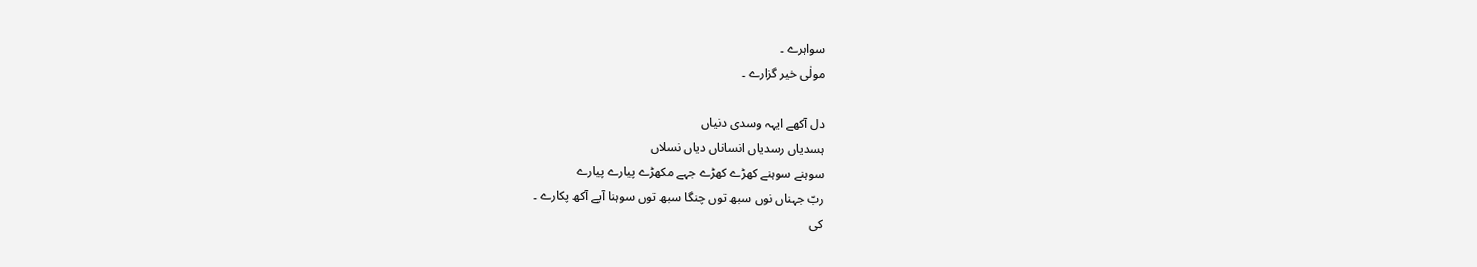سواہرے ۔
مولٰی خیر گزارے ۔

دل آکھے ایہہ وسدی دنیاں
ہسدیاں رسدیاں انساناں دیاں نسلاں
سوہنے سوہنے کھڑے کھڑے جہے مکھڑے پیارے پیارے
ربّ جہناں نوں سبھ توں چنگا سبھ توں سوہنا آپے آکھ پکارے ۔
کی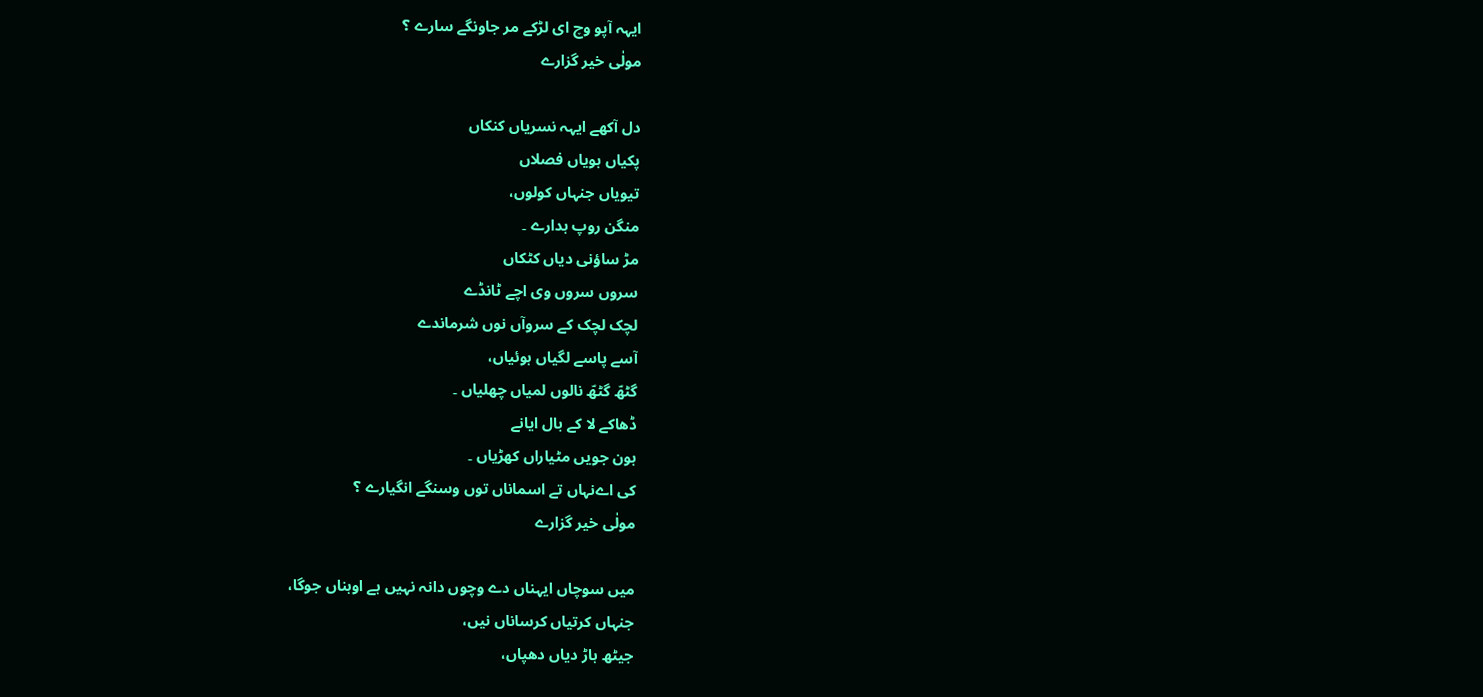ایہہ آپو وچ ای لڑکے مر جاونگے سارے ؟
مولٰی خیر گزارے

دل آکھے ایہہ نسریاں کنکاں
پکیاں ہویاں فصلاں
تیویاں جنہاں کولوں،
منگن روپ ہدارے ۔
مڑ ساؤنی دیاں کٹکاں
سروں سروں وی اچے ٹانڈے
لچک لچک کے سروآں نوں شرماندے
آسے پاسے لگیاں ہوئیاں،
گٹھّ گٹھّ نالوں لمیاں چھلیاں ۔
ڈھاکے لا کے بال ایانے
ہون جویں مٹیاراں کھڑیاں ۔
کی اےنہاں تے اسماناں توں وسنگے انگیارے ؟
مولٰی خیر گزارے

میں سوچاں ایہناں دے وچوں دانہ نہیں ہے اوہناں جوگا،
جنہاں کرتیاں کرساناں نیں،
جیٹھ ہاڑ دیاں دھپاں،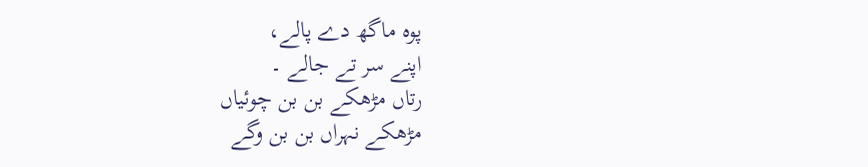پوہ ماگھ دے پالے،
اپنے سر تے جالے ۔
رتاں مڑھکے بن بن چوئیاں
مڑھکے نہراں بن بن وگے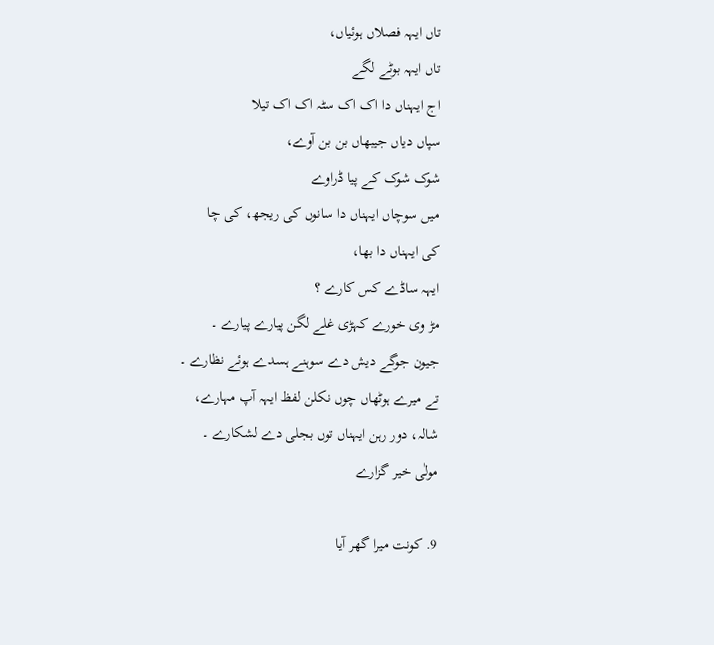تاں ایہہ فصلاں ہوئیاں،
تاں ایہہ بوٹے لگے
اج ایہناں دا اک اک سٹہ اک اک تیلا
سپاں دیاں جیبھاں بن بن آوے،
شوک شوک کے پیا ڈراوے
میں سوچاں ایہناں دا سانوں کی ریجھ، کی چا
کی ایہناں دا بھا،
ایہہ ساڈے کس کارے ؟
مڑ وی خورے کہڑی غلے لگن پیارے پیارے ۔
جیون جوگے دیش دے سوہنے ہسدے ہوئے نظارے ۔
تے میرے ہوٹھاں چوں نکلن لفظ ایہہ آپ مہارے،
شالہ، دور رہن ایہناں توں بجلی دے لشکارے ۔
مولٰی خیر گزارے

9. کونت میرا گھر آیا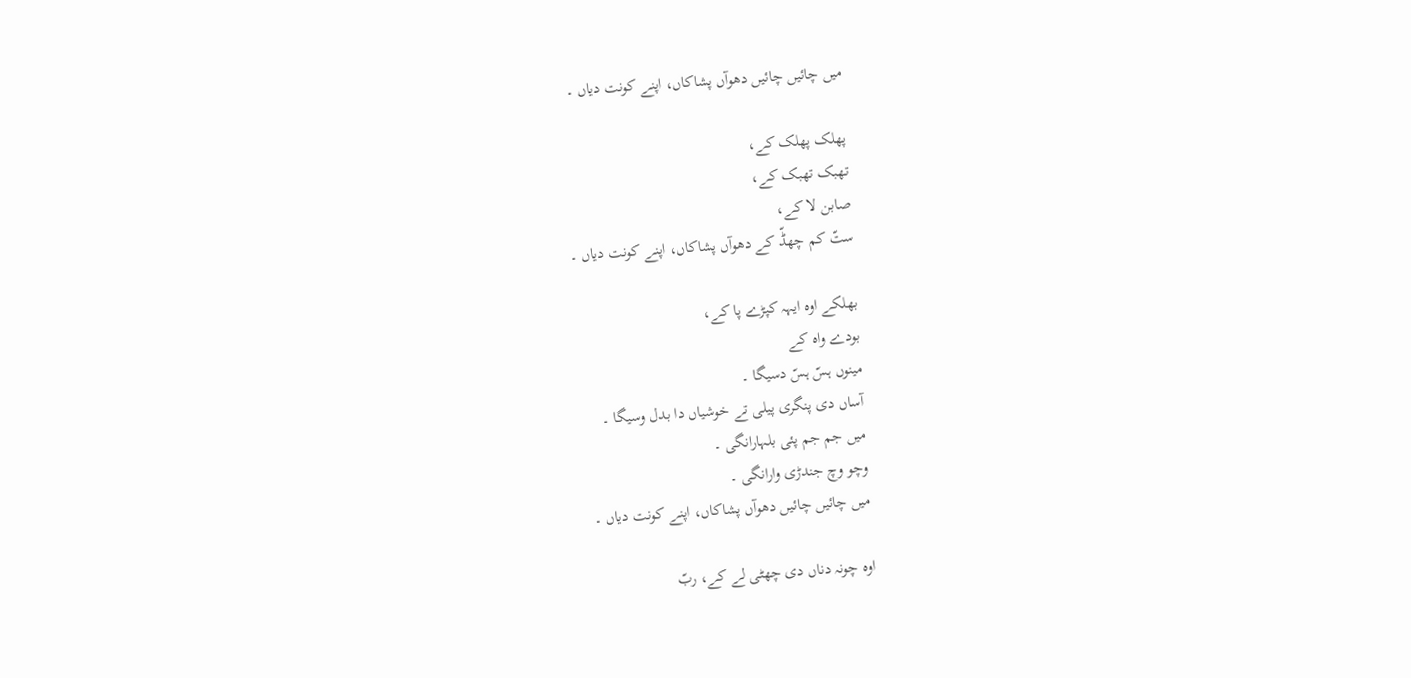میں چائیں چائیں دھوآں پشاکاں، اپنے کونت دیاں ۔

پھلک پھلک کے،
تھبک تھبک کے،
صابن لا کے،
ستّ کم چھڈّ کے دھوآں پشاکاں، اپنے کونت دیاں ۔

بھلکے اوہ ایہہ کپڑے پا کے،
بودے واہ کے
مینوں ہسّ ہسّ دسیگا ۔
آساں دی پنگری پیلی تے خوشیاں دا بدل وسیگا ۔
میں جم جم پئی بلہارانگی ۔
وچو وچ جندڑی وارانگی ۔
میں چائیں چائیں دھوآں پشاکاں، اپنے کونت دیاں ۔

اوہ چونہ دناں دی چھٹی لے کے، ربّ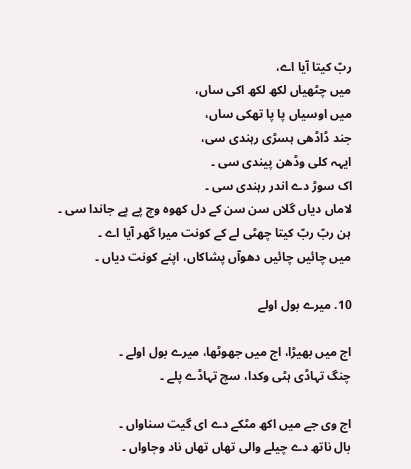ربّ کیتا آیا اے،
میں چٹھیاں لکھ لکھ اکی ساں،
میں اوسیاں پا پا تھکی ساں،
جند ڈاڈھی ہسڑی رہندی سی،
ایہہ کلی وڈھن پیندی سی ۔
اک سوڑ دے اندر رہندی سی ۔
لاماں دیاں گلاں سن سن کے دل کھوہ وچ پے پے جاندا سی ۔
ہن ربّ ربّ کیتا چھٹی لے کے کونت میرا گھر آیا اے ۔
میں چائیں چائیں دھوآں پشاکاں، اپنے کونت دیاں ۔

10. میرے بول اولے

اج میں بھیڑا، اج میں جھوٹھا، میرے بول اولے ۔
چنگ تہاڈی ہٹی وکدا، سچ تہاڈے پلے ۔

اج وی جے میں اکھ مٹکے دے ای گیت سناواں ۔
بال ناتھ دے چیلے والی تھاں تھاں ناد وجاواں ۔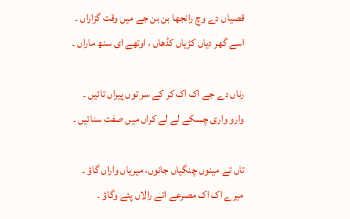قصیاں دے وچ رانجھا بن بن جے میں وقت گزاراں ۔
اسے گھر دیاں کڑیاں کڈھاں ، اوتھے ای سنھ ماراں ۔

رناں دے جے اک اک کر کے سر توں پیراں تائیں ۔
وارو واری چسکے لے لے کراں میں صفت سنائیں ۔

تاں تے مینوں چنگیاں جانوں، میریاں واراں گاؤ ۔
میرے اک اک مصرعے اتے رالاں پئے وگاؤ ۔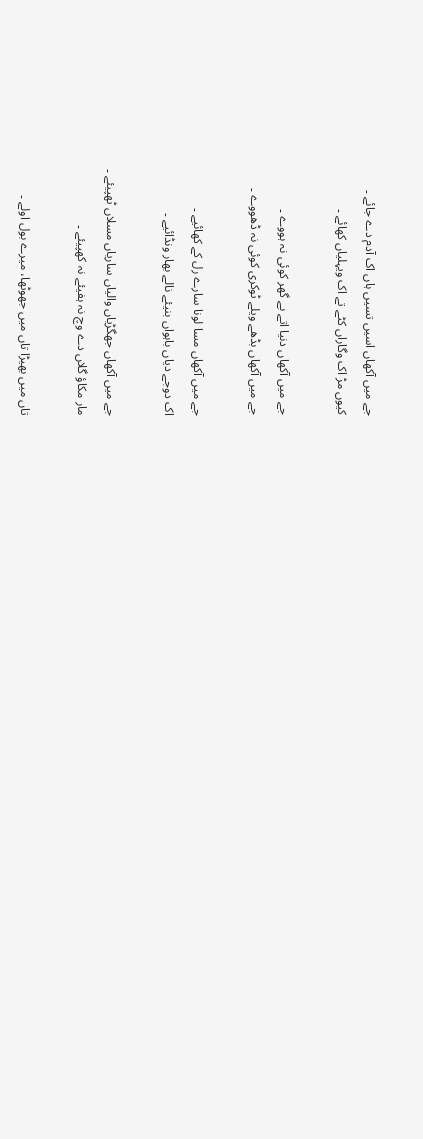جے میں آکھاں اسیں تسیں ہاں اک آدم دے جائے ۔
کیوں مڑ اک وگاراں کٹے تے اک ویہلیاں کھائے ۔

جے میں آکھاں دنیا اتے بے گھر کوئی نہ ہووے ۔
جے میں آکھاں بڈھے ویلے ٹوکری کوئی نہ ڈھووے ۔

جے میں آکھاں مسا لونا سارے رل کے کھائیے ۔
اک دوجے دیاں باہواں بنیئے نالے بھار ونڈائیے ۔

جے میں آکھاں جھگڑیاں والیاں ساریاں مسلاں ٹھپیئے ۔
مار مکاؤ گلاں دے وچ نہ ہفیئے نہ کھپیئے ۔

تاں میں بھیڑا تاں میں جھوٹھا، میرے بول اولے ۔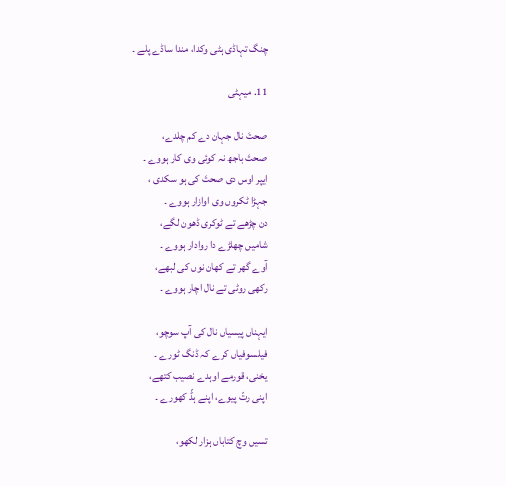چنگ تہاڈی ہٹی وکدا، مندا ساڈے پلے ۔

11. میہٹی

صحتَ نال جہان دے کم چلدے،
صحتَ باجھ نہ کوئی وی کار ہووے ۔
ایپر اوس دی صحتَ کی ہو سکدی ،
جہڑا ٹکروں وی اوازار ہووے ۔
دن چڑھے تے ٹوکری ڈھون لگے،
شامیں چھلڑے دا روادار ہووے ۔
آوے گھر تے کھان نوں کی لبھے،
رکھی روٹی تے نال اچار ہووے ۔

ایہناں پیسیاں نال کی آپ سوچو،
فیلسوفیاں کرے کہ ڈنگ ٹورے ۔
یخنی، قورمے اوہدے نصیب کتھے،
اپنی رتّ پیوے، اپنے ہڈّ کھورے ۔

تسیں وچ کتاباں ہزار لکھو،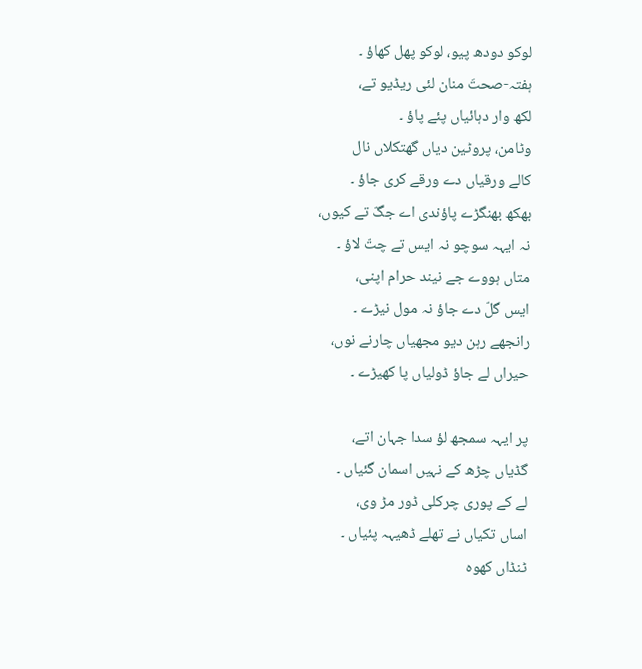لوکو دودھ پیو، لوکو پھل کھاؤ ۔
ہفتہ-صحتَ منان لئی ریڈیو تے،
لکھ وار دہائیاں پئے پاؤ ۔
وٹامن، پروٹین دیاں گھتکلاں نال
کالے ورقیاں دے ورقے کری جاؤ ۔
بھکھ بھنگڑے پاؤندی اے جگّ تے کیوں،
نہ ایہہ سوچو نہ ایس تے چتّ لاؤ ۔
متاں ہووے جے نیند حرام اپنی،
ایس گلّ دے جاؤ نہ مول نیڑے ۔
رانجھے رہن دیو مجھیاں چارنے نوں،
حیراں لے جاؤ ڈولیاں پا کھیڑے ۔

پر ایہہ سمجھ لؤ سدا جہان اتے،
گڈیاں چڑھ کے نہیں اسمان گئیاں ۔
لے کے پوری چرکلی ڈور مڑ وی،
اساں تکیاں نے تھلے ڈھیہہ پئیاں ۔
ٹنڈاں کھوہ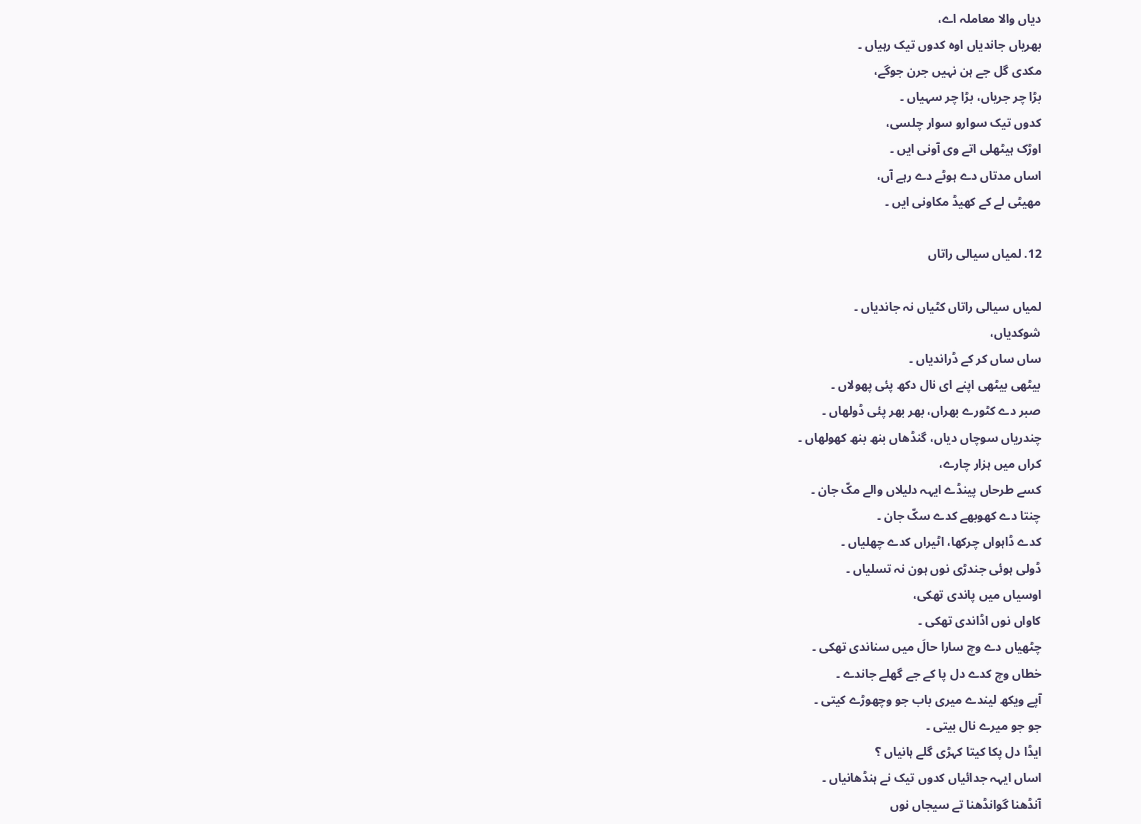دیاں والا معاملہ اے،
بھریاں جاندیاں اوہ کدوں تیک رہیاں ۔
مکدی گل جے ہن نہیں جرن جوگے،
بڑا چر جریاں، بڑا چر سہیاں ۔
کدوں تیک سوارو سوار چلسی،
اوڑک ہیٹھلی اتے وی آونی ایں ۔
اساں مدتاں دے ہوٹے دے رہے آں،
مھیٹی لے کے کھیڈ مکاونی ایں ۔

12. لمیاں سیالی راتاں

لمیاں سیالی راتاں کٹیاں نہ جاندیاں ۔
شوکدیاں،
ساں ساں کر کے ڈراندیاں ۔
بیٹھی بیٹھی اپنے ای نال دکھ پئی پھولاں ۔
صبر دے کٹورے بھراں، بھر بھر پئی ڈولھاں ۔
چندریاں سوچاں دیاں، گنڈھاں بنھ بنھ کھولھاں ۔
کراں میں ہزار چارے،
کسے طرحاں پینڈے ایہہ دلیلاں والے مکّ جان ۔
چنتا دے کھوبھے کدے سکّ جان ۔
کدے ڈاہواں چرکھا، اٹیراں کدے چھلیاں ۔
ڈولی ہوئی جندڑی نوں ہون نہ تسلیاں ۔
اوسیاں میں پاندی تھکی،
کاواں نوں اڈاندی تھکی ۔
چٹھیاں دے وچ سارا حالَ میں سناندی تھکی ۔
خطاں وچ کدے دل پا کے جے گھلے جاندے ۔
آپے ویکھ لیندے میری باب جو وچھوڑے کیتی ۔
جو جو میرے نال بیتی ۔
ایڈا دل پکا کیتا کہڑی گلے ہانیاں ؟
اساں ایہہ جدائیاں کدوں تیک نے ہنڈھانیاں ۔
آنڈھنا گوانڈھنا تے سیجاں نوں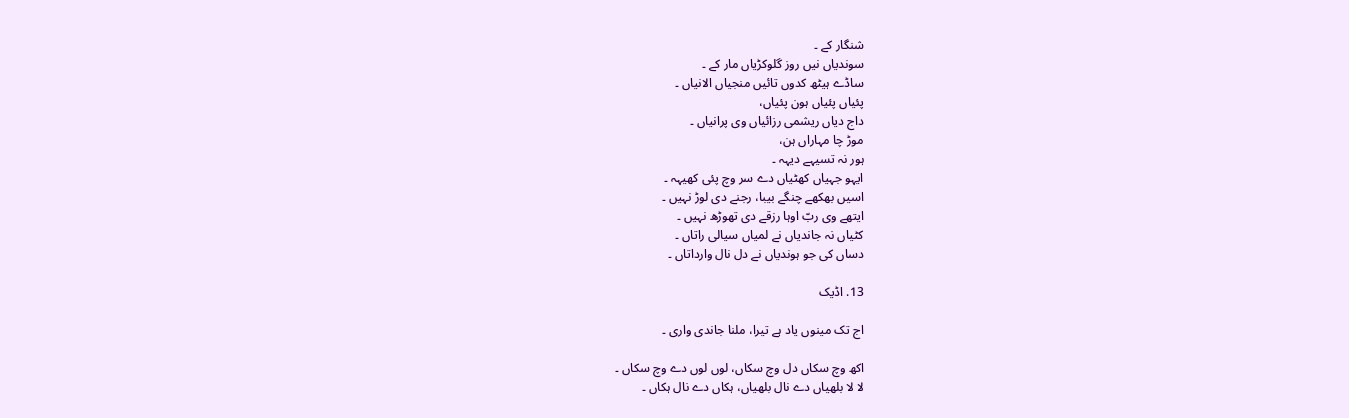شنگار کے ۔
سوندیاں نیں روز گلوکڑیاں مار کے ۔
ساڈے ہیٹھ کدوں تائیں منجیاں الانیاں ۔
پئیاں پئیاں ہون پئیاں،
داج دیاں ریشمی رزائیاں وی پرانیاں ۔
موڑ چا مہاراں ہن،
ہور نہ تسیہے دیہہ ۔
ایہو جہیاں کھٹیاں دے سر وچ پئی کھیہہ ۔
اسیں بھکھے چنگے بیبا، رجنے دی لوڑ نہیں ۔
ایتھے وی ربّ اوہا رزقے دی تھوڑھ نہیں ۔
کٹیاں نہ جاندیاں نے لمیاں سیالی راتاں ۔
دساں کی جو ہوندیاں نے دل نال وارداتاں ۔

13. اڈیک

اج تک مینوں یاد ہے تیرا، ملنا جاندی واری ۔

اکھ وچ سکاں دل وچ سکاں، لوں لوں دے وچ سکاں ۔
لا لا بلھیاں دے نال بلھیاں، ہکاں دے نال ہکاں ۔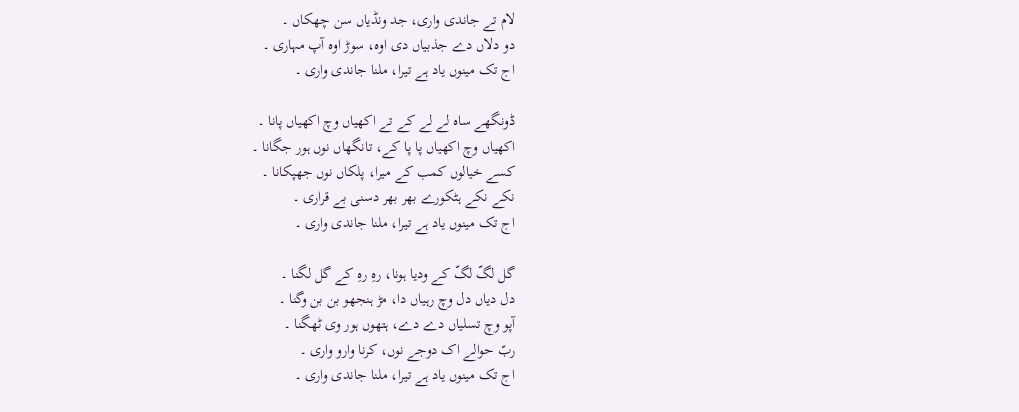لام تے جاندی واری، جد ونڈیاں سن چھکاں ۔
دو دلاں دے جذبیاں دی اوہ، سوڑ اوہ آپ مہاری ۔
اج تک مینوں یاد ہے تیرا، ملنا جاندی واری ۔

ڈونگھے ساہ لے لے کے تے اکھیاں وچ اکھیاں پانا ۔
اکھیاں وچ اکھیاں پا پا کے، تانگھاں نوں ہور جگانا ۔
کسے خیالوں کمب کے میرا، پلکاں نوں جھپکانا ۔
نکے نکے ہٹکورے بھر بھر دسنی بے قراری ۔
اج تک مینوں یاد ہے تیرا، ملنا جاندی واری ۔

گل لگّ لگّ کے ودیا ہونا، رہِ رہِ کے گل لگنا ۔
دل دیاں دل وچ رہیاں دا، مڑ ہنجھو بن بن وگنا ۔
آپو وچ تسلیاں دے دے، ہتھوں ہور وی ٹھگنا ۔
ربّ حوالے اک دوجے نوں، کرنا وارو واری ۔
اج تک مینوں یاد ہے تیرا، ملنا جاندی واری ۔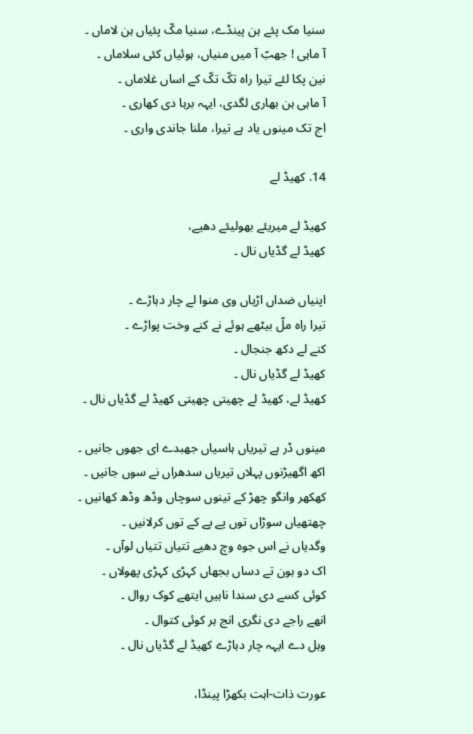سنیا مک پئے ہن پینڈے، سنیا مکّ پئیاں ہن لاماں ۔
آ ماہی ! جھبّ آ میں منیاں، ہوئیاں کئی سلاماں ۔
نین پکا لئے تیرا راہ تکّ تکّ کے اساں غلاماں ۔
آ ماہی ہن بھاری لگدی، ایہہ برہا دی کھاری ۔
اج تک مینوں یاد ہے تیرا، ملنا جاندی واری ۔

14. کھیڈ لے

کھیڈ لے میریئے بھولیئے دھیے،
کھیڈ لے گڈیاں نال ۔

اپنیاں ضداں اڑیاں وی منوا لے چار دہاڑے ۔
تیرا راہ ملّ بیٹھے ہوئے نے کنے وخت پواڑے ۔
کنے لے دکھ جنجال ۔
کھیڈ لے گڈیاں نال ۔
کھیڈ لے، کھیڈ لے چھیتی چھیتی کھیڈ لے گڈیاں نال ۔

مینوں ڈر ہے تیریاں ہاسیاں جھبدے ای جھوں جانیں ۔
اکھ اگھیڑنوں پہلاں تیریاں سدھراں نے سوں جانیں ۔
کھکھر وانگو چھڑ کے تینوں سوچاں وڈھ وڈھ کھانیں ۔
چھتھیاں سوڑاں توں پے پے کے توں کرلانیں ۔
وگدیاں نے اس جوہ وچ دھیے تتیاں تتیاں لوآں ۔
اک دو ہون تے دساں بجھاں کہڑی کہڑی پھولاں ۔
کوئی کسے دی سندا ناہیں ایتھے کوک روال ۔
انھے راجے دی نگری انج ہر کوئی کتوال ۔
وہل دے ایہہ چار دہاڑے کھیڈ لے گڈیاں نال ۔

عورت ذات-اہت بکھڑا پینڈا،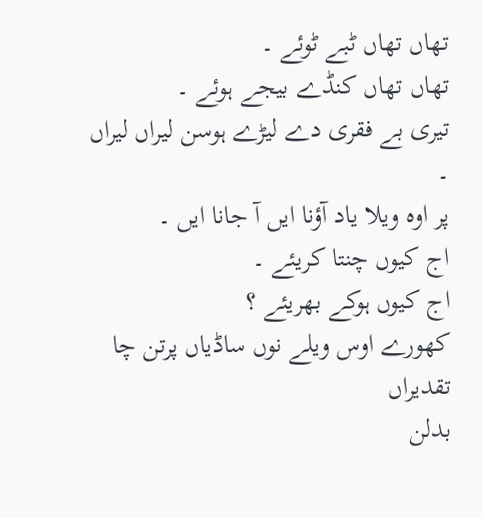تھاں تھاں ٹبے ٹوئے ۔
تھاں تھاں کنڈے بیجے ہوئے ۔
تیری بے فقری دے لیڑے ہوسن لیراں لیراں ۔
پر اوہ ویلا یاد آؤنا ایں آ جانا ایں ۔
اج کیوں چنتا کریئے ۔
اج کیوں ہوکے بھریئے ؟
کھورے اوس ویلے نوں ساڈیاں پرتن چا تقدیراں
بدلن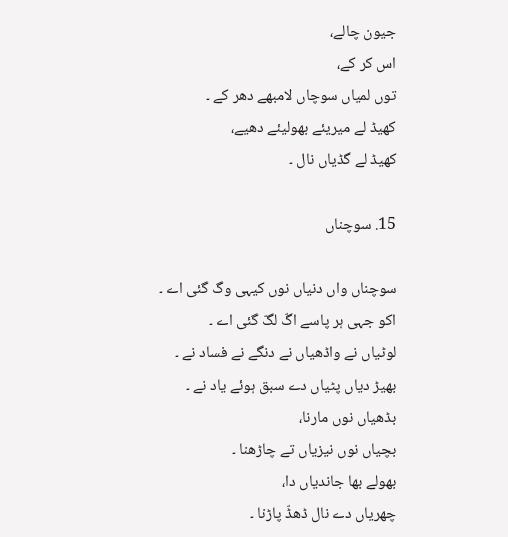جیون چالے،
اس کر کے،
توں لمیاں سوچاں لامبھے دھر کے ۔
کھیڈ لے میریئے بھولیئے دھیے،
کھیڈ لے گڈیاں نال ۔

15. سوچناں

سوچناں واں دنیاں نوں کیہی وگ گئی اے ۔
اکو جہی ہر پاسے اگّ لگّ گئی اے ۔
لوٹیاں نے واڈھیاں نے دنگے نے فساد نے ۔
بھیڑ دیاں پٹیاں دے سبق ہوئے یاد نے ۔
بڈھیاں نوں مارنا،
بچیاں نوں نیزیاں تے چاڑھنا ۔
بھولے بھا جاندیاں دا،
چھریاں دے نال ڈھڈّ پاڑنا ۔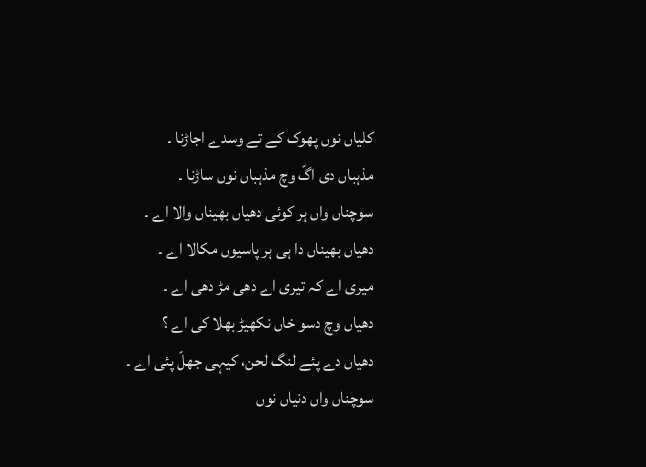کلیاں نوں پھوک کے تے وسدے اجاڑنا ۔
مذہباں دی اگّ وچ مذہباں نوں ساڑنا ۔
سوچناں واں ہر کوئی دھیاں بھیناں والا اے ۔
دھیاں بھیناں دا ہی ہر پاسیوں مکالا اے ۔
میری اے کہ تیری اے دھی مڑ دھی اے ۔
دھیاں وچ دسو خاں نکھیڑ بھلا کی اے ؟
دھیاں دے پئے لنگ لحن، کیہی جھلّ پئی اے ۔
سوچناں واں دنیاں نوں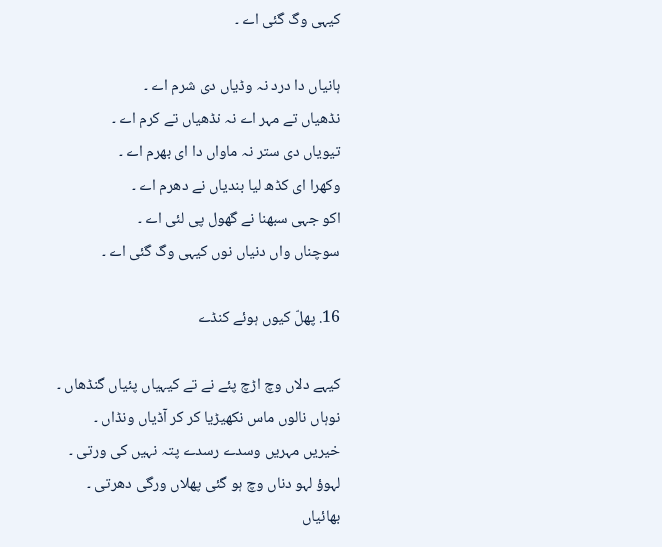کیہی وگ گئی اے ۔

ہانیاں دا درد نہ وڈیاں دی شرم اے ۔
نڈھیاں تے مہر اے نہ نڈھیاں تے کرم اے ۔
تیویاں دی ستر نہ ماواں دا ای بھرم اے ۔
وکھرا ای کڈھ لیا بندیاں نے دھرم اے ۔
اکو جہی سبھنا نے گھول پی لئی اے ۔
سوچناں واں دنیاں نوں کیہی وگ گئی اے ۔

16. پھلّ کیوں ہوئے کنڈے

کیہے دلاں وچ اڑچ پئے نے تے کیہیاں پئیاں گنڈھاں ۔
نوہاں نالوں ماس نکھیڑیا کر کر آڈیاں ونڈاں ۔
خیریں مہریں وسدے رسدے پتہ نہیں کی ورتی ۔
لہوؤ لہو دناں وچ ہو گئی پھلاں ورگی دھرتی ۔
بھائیاں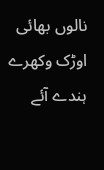نالوں بھائی اوڑک وکھرے ہندے آئے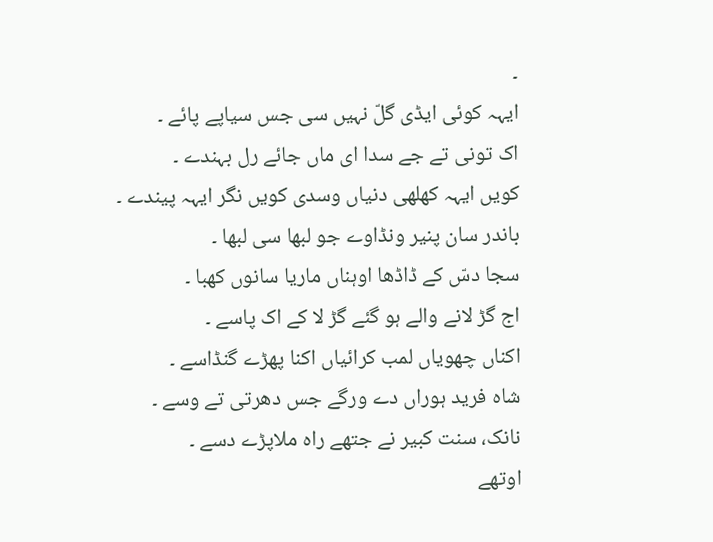۔
ایہہ کوئی ایڈی گلّ نہیں سی جس سیاپے پائے ۔
اک تونی تے جے سدا ای ماں جائے رل بہندے ۔
کویں ایہہ کھلھی دنیاں وسدی کویں نگر ایہہ پیندے ۔
باندر سان پنیر ونڈاوے جو لبھا سی لبھا ۔
سجا دسّ کے ڈاڈھا اوہناں ماریا سانوں کھبا ۔
اج گڑ لانے والے ہو گئے گڑ لا کے اک پاسے ۔
اکناں چھویاں لمب کرائیاں اکنا پھڑے گنڈاسے ۔
شاہ فرید ہوراں دے ورگے جس دھرتی تے وسے ۔
نانک، سنت کبیر نے جتھے راہ ملاپڑے دسے ۔
اوتھے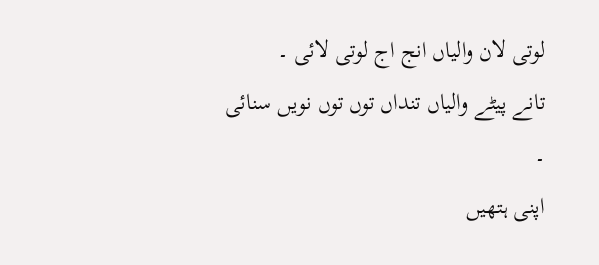لوتی لان والیاں انج اج لوتی لائی ۔
تانے پیٹے والیاں تنداں توں توں نویں سنائی ۔
اپنی ہتھیں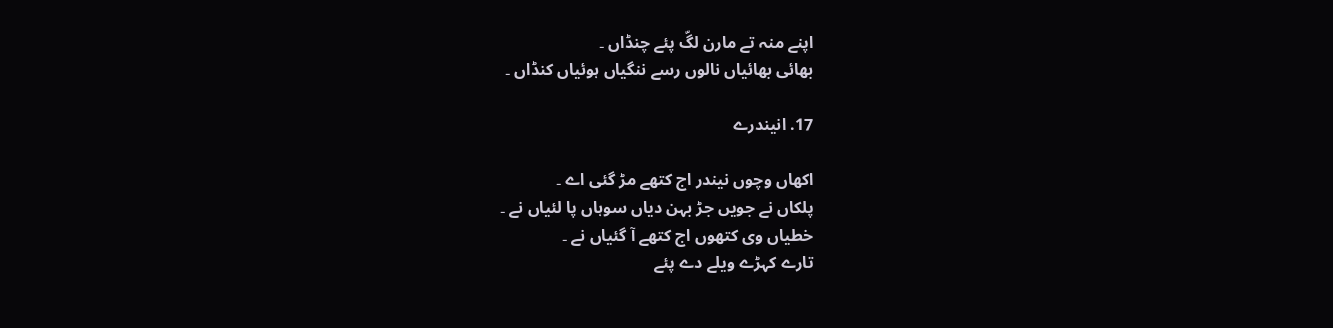اپنے منہ تے مارن لگّ پئے چنڈاں ۔
بھائی بھائیاں نالوں رسے ننگیاں ہوئیاں کنڈاں ۔

17. انیندرے

اکھاں وچوں نیندر اج کتھے مڑ گئی اے ۔
پلکاں نے جویں جڑ بہن دیاں سوہاں پا لئیاں نے ۔
خطیاں وی کتھوں اج کتھے آ گئیاں نے ۔
تارے کہڑے ویلے دے پئے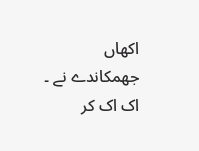اکھاں جھمکاندے نے ۔
اک اک کر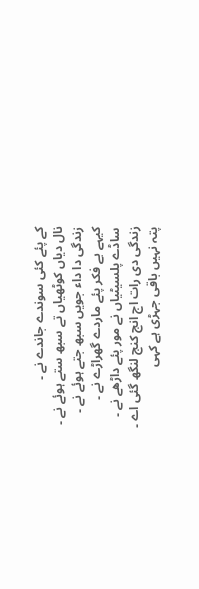کے پئے کئی سوندے جاندے نے ۔
نال دیاں کوٹھیاں تے سبھ ستے ہوئے نے ۔
زندگی دا داء جویں سبھ جتے ہوئے نے ۔
کیہے بے فکر پئے ماردے گھراڑے نے ۔
ساڈے پلسیٹیاں نے مور پئے داڑھے نے ۔
زندگی دی رات اج انج کنج لنگھ گئی اے ۔
پتہ نہیں باقی جہڑی ہے کہی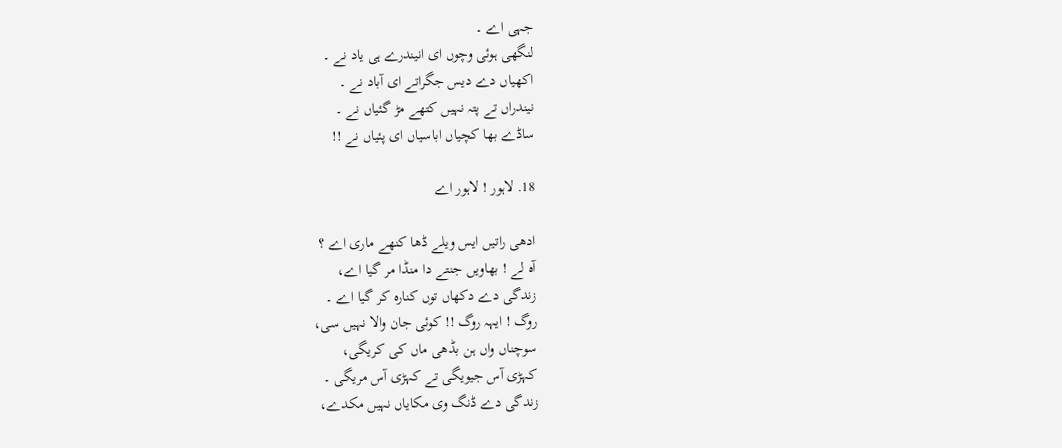جہی اے ۔
لنگھی ہوئی وچوں ای انیندرے ہی یاد نے ۔
اکھیاں دے دیس جگراتے ای آباد نے ۔
نیندراں تے پتہ نہیں کتھے مڑ گئیاں نے ۔
ساڈے بھا کچیاں اباسیاں ای پئیاں نے !!

18. لاہور ! لاہور اے

ادھی راتیں ایس ویلے ڈھا کنھے ماری اے ؟
آہ لے ! بھاویں جنتے دا منڈا مر گیا اے،
زندگی دے دکھاں توں کنارہ کر گیا اے ۔
روگ ! ایہہ روگ !! کوئی جان والا نہیں سی،
سوچناں واں ہن بڈھی ماں کی کریگی،
کہڑی آس جیویگی تے کہڑی آس مریگی ۔
زندگی دے ڈنگ وی مکایاں نہیں مکدے،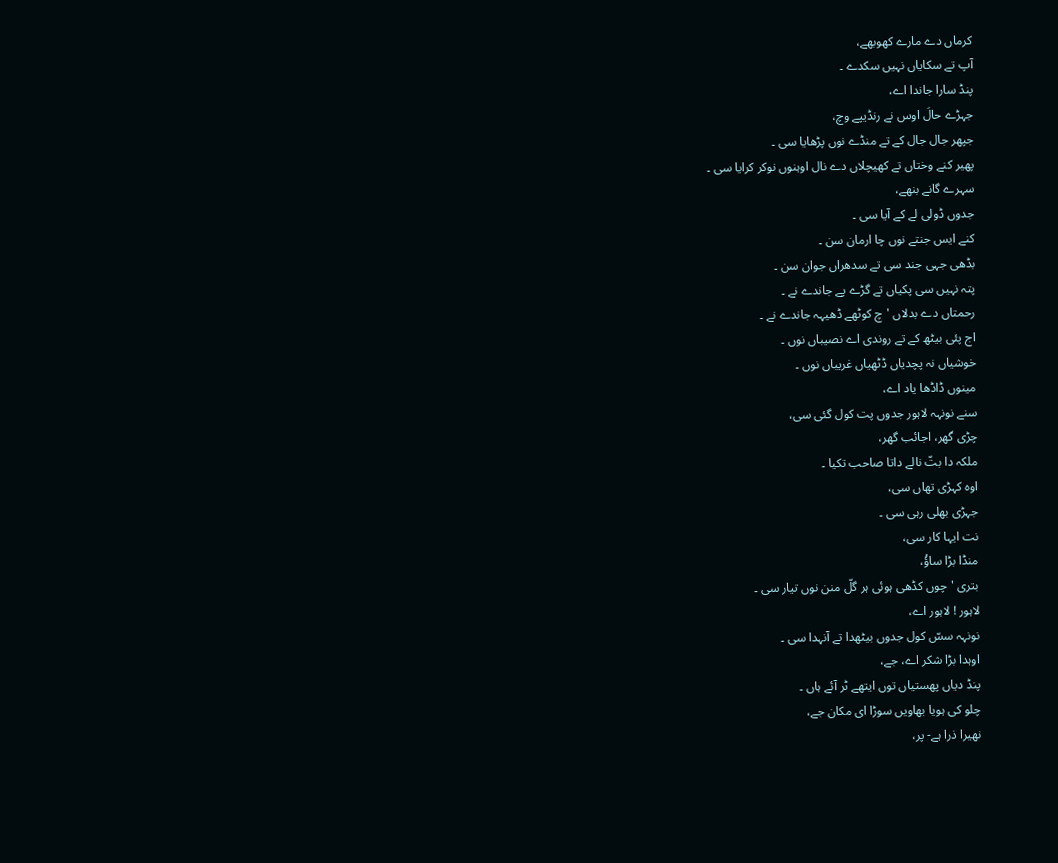کرماں دے مارے کھوبھے،
آپ تے سکایاں نہیں سکدے ۔
پنڈ سارا جاندا اے،
جہڑے حالَ اوس نے رنڈیپے وچ،
جپھر جال جال کے تے منڈے نوں پڑھایا سی ۔
پھیر کنے وختاں تے کھیچلاں دے نال اوہنوں نوکر کرایا سی ۔
سہرے گانے بنھے،
جدوں ڈولی لے کے آیا سی ۔
کنے ایس جنتے نوں چا ارمان سن ۔
بڈھی جہی جند سی تے سدھراں جوان سن ۔
پتہ نہیں سی پکیاں تے گڑے پے جاندے نے ۔
رحمتاں دے بدلاں 'چ کوٹھے ڈھیہہ جاندے نے ۔
اج پئی بیٹھ کے تے روندی اے نصیباں نوں ۔
خوشیاں نہ پچدیاں ڈٹھیاں غریباں نوں ۔
مینوں ڈاڈھا یاد اے،
سنے نونہہ لاہور جدوں پت کول گئی سی،
چڑی گھر، اجائب گھر،
ملکہ دا بتّ نالے داتا صاحب تکیا ۔
اوہ کہڑی تھاں سی،
جہڑی بھلی رہی سی ۔
نت ایہا کار سی،
منڈا بڑا ساؤُ،
بتری 'چوں کڈھی ہوئی ہر گلّ منن نوں تیار سی ۔
لاہور ! لاہور اے،
نونہہ سسّ کول جدوں بیٹھدا تے آنہدا سی ۔
اوہدا بڑا شکر اے، جے،
پنڈ دیاں پھستیاں توں ایتھے ٹر آئے ہاں ۔
چلو کی ہویا بھاویں سوڑا ای مکان جے،
نھیرا ذرا ہے- پر،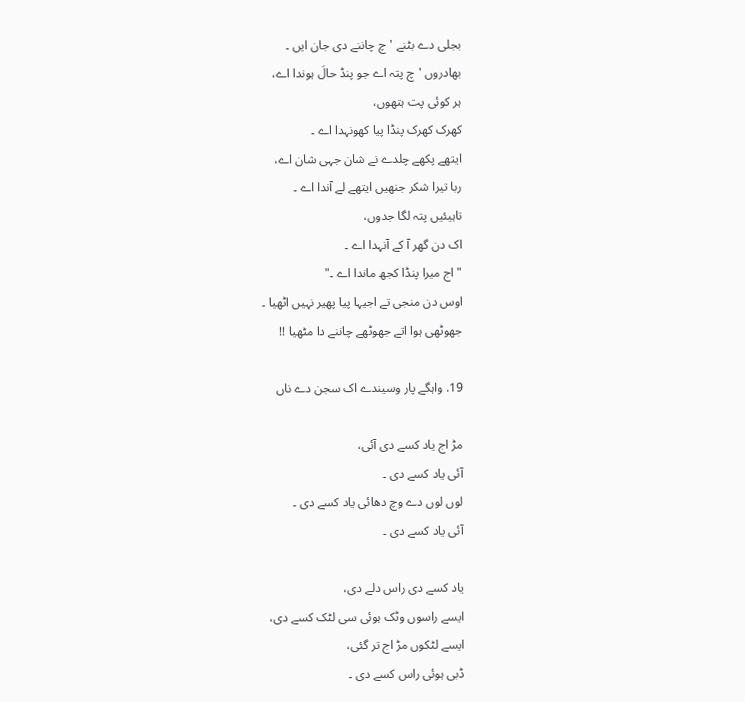بجلی دے بٹنے 'چ چاننے دی جان ایں ۔
بھادروں 'چ پتہ اے جو پنڈ حالَ ہوندا اے،
ہر کوئی پت ہتھوں،
کھرک کھرک پنڈا پیا کھونہدا اے ۔
ایتھے پکھے چلدے نے شان جہی شان اے،
ربا تیرا شکر جنھیں ایتھے لے آندا اے ۔
تاہیئیں پتہ لگا جدوں،
اک دن گھر آ کے آنہدا اے ۔
"اج میرا پنڈا کجھ ماندا اے ۔"
اوس دن منجی تے اجیہا پیا پھیر نہیں اٹھیا ۔
جھوٹھی ہوا اتے جھوٹھے چاننے دا مٹھیا !!

19. واہگے پار وسیندے اک سجن دے ناں

مڑ اج یاد کسے دی آئی،
آئی یاد کسے دی ۔
لوں لوں دے وچ دھائی یاد کسے دی ۔
آئی یاد کسے دی ۔

یاد کسے دی راس دلے دی،
ایسے راسوں وٹک ہوئی سی لٹک کسے دی،
ایسے لٹکوں مڑ اج تر گئی،
ڈبی ہوئی راس کسے دی ۔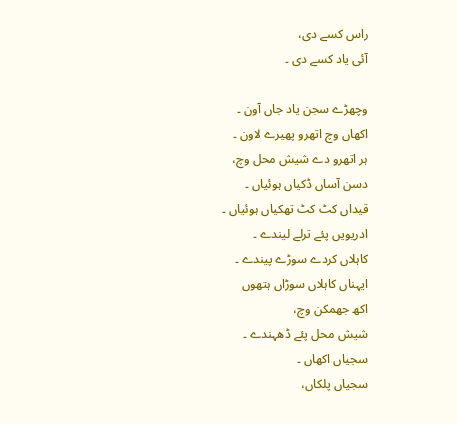راس کسے دی،
آئی یاد کسے دی ۔

وچھڑے سجن یاد جاں آون ۔
اکھاں وچ اتھرو پھیرے لاون ۔
ہر اتھرو دے شیش محل وچ،
دسن آساں ڈکیاں ہوئیاں ۔
قیداں کٹ کٹ تھکیاں ہوئیاں ۔
ادریویں پئے ترلے لیندے ۔
کاہلاں کردے سوڑے پیندے ۔
ایہناں کاہلاں سوڑاں ہتھوں
اکھ جھمکن وچ،
شیش محل پئے ڈھہندے ۔
سجیاں اکھاں ۔
سجیاں پلکاں،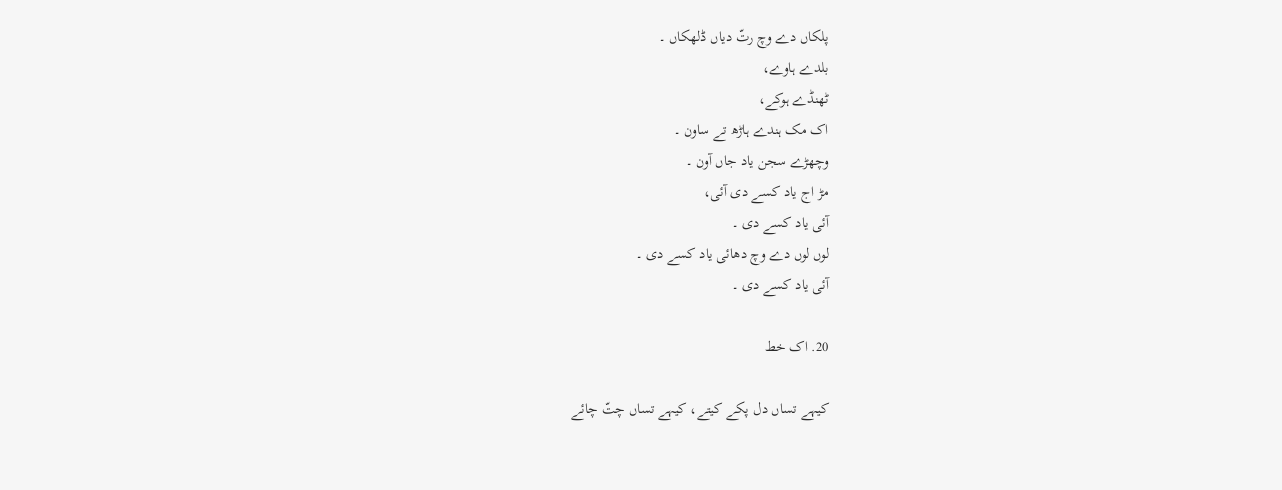پلکاں دے وچ رتّ دیاں ڈلھکاں ۔
بلدے ہاوے،
ٹھنڈے ہوکے،
اک مک ہندے ہاڑھ تے ساون ۔
وچھڑے سجن یاد جاں آون ۔
مڑ اج یاد کسے دی آئی،
آئی یاد کسے دی ۔
لوں لوں دے وچ دھائی یاد کسے دی ۔
آئی یاد کسے دی ۔

20. اک خط

کیہے تساں دل پکے کیتے، کیہے تساں چتّ چائے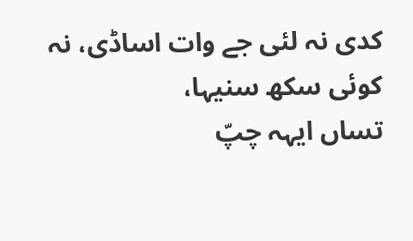کدی نہ لئی جے وات اساڈی، نہ کوئی سکھ سنیہا،
تساں ایہہ چپّ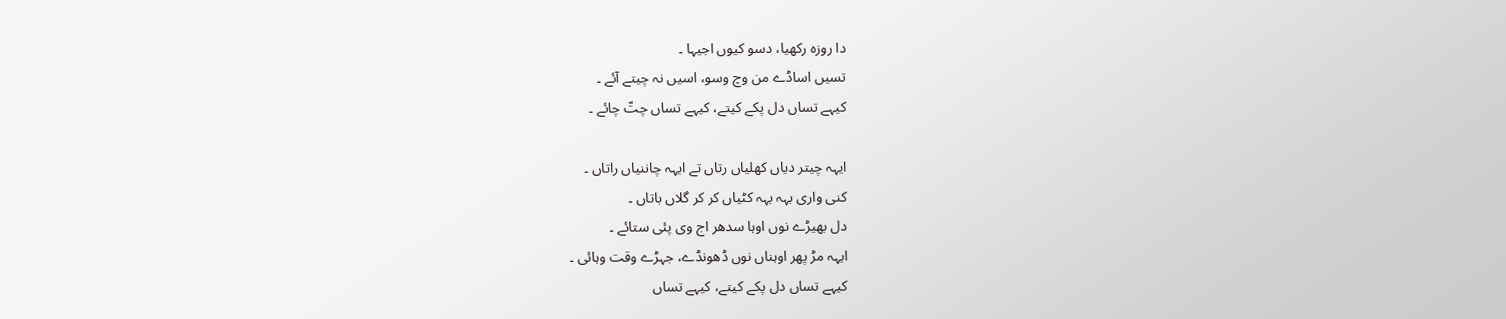دا روزہ رکھیا، دسو کیوں اجیہا ۔
تسیں اساڈے من وچ وسو، اسیں نہ چیتے آئے ۔
کیہے تساں دل پکے کیتے، کیہے تساں چتّ چائے ۔

ایہہ چیتر دیاں کھلیاں رتاں تے ایہہ چاننیاں راتاں ۔
کنی واری بہہ بہہ کٹیاں کر کر گلاں باتاں ۔
دل بھیڑے نوں اوہا سدھر اج وی پئی ستائے ۔
ایہہ مڑ پھر اوہناں نوں ڈھونڈے، جہڑے وقت وہائی ۔
کیہے تساں دل پکے کیتے، کیہے تساں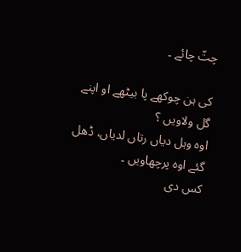چتّ چائے ۔

کی ہن چوکھے پا بیٹھے او اپنے گل ولاویں ؟
اوہ وہل دیاں رتاں لدیاں، ڈھل گئے اوہ پرچھاویں ۔
کس دی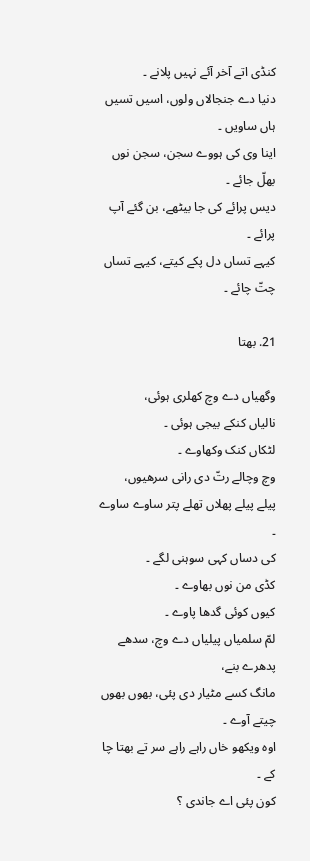کنڈی اتے آخر آئے نہیں پلانے ۔
دنیا دے جنجالاں ولوں، اسیں تسیں ہاں ساویں ۔
اینا وی کی ہووے سجن، سجن نوں بھلّ جائے ۔
دیس پرائے کی جا بیٹھے، بن گئے آپ پرائے ۔
کیہے تساں دل پکے کیتے، کیہے تساں چتّ چائے ۔

21. بھتا

وگھیاں دے وچ کھلری ہوئی،
نالیاں کنکے بیجی ہوئی ۔
لٹکاں کنک وکھاوے ۔
وچ وچالے رتّ دی رانی سرھیوں،
پیلے پیلے پھلاں تھلے پتر ساوے ساوے ۔
کی دساں کہی سوہنی لگے ۔
کڈی من نوں بھاوے ۔
کیوں کوئی گدھا پاوے ۔
لمّ سلمیاں پیلیاں دے وچ، سدھے پدھرے بنے،
مانگ کسے مٹیار دی پئی، بھوں بھوں چیتے آوے ۔
اوہ ویکھو خاں راہے راہے سر تے بھتا چا کے ۔
کون پئی اے جاندی ؟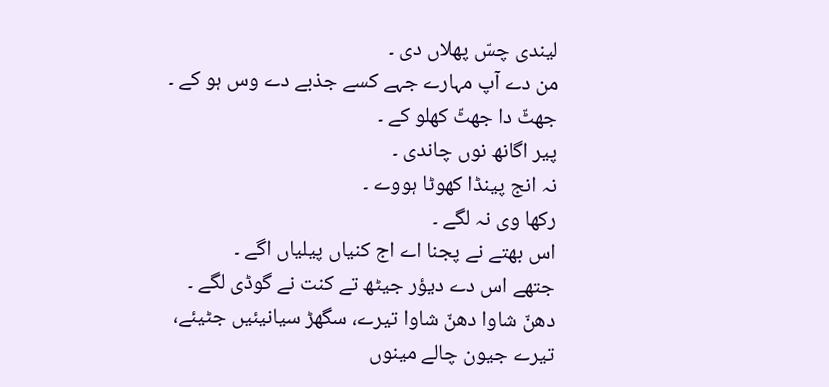لیندی چسّ پھلاں دی ۔
من دے آپ مہارے جہے کسے جذبے دے وس ہو کے ۔
جھٹّ دا جھٹّ کھلو کے ۔
پیر اگانھ نوں چاندی ۔
نہ انج پینڈا کھوٹا ہووے ۔
رکھا وی نہ لگے ۔
اس بھتے نے پجنا اے اج کنیاں پیلیاں اگے ۔
جتھے اس دے دیؤر جیٹھ تے کنت نے گوڈی لگے ۔
دھنّ شاوا دھنّ شاوا تیرے، سگھڑ سیانیئیں جٹیئے،
تیرے جیون چالے مینوں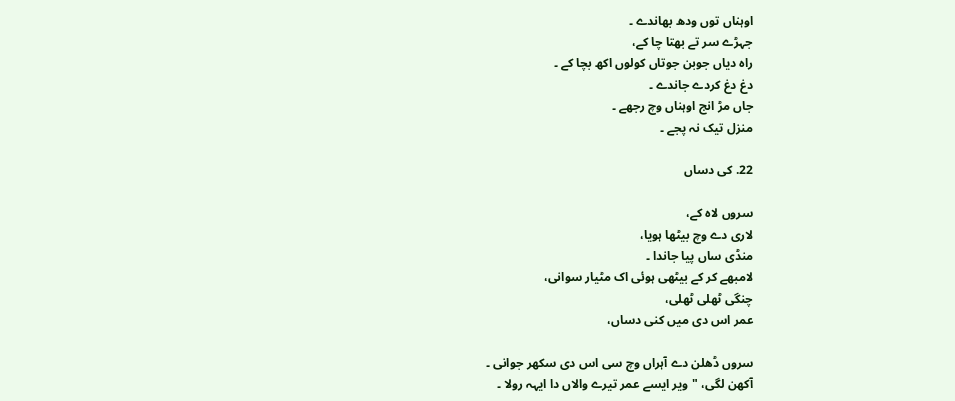اوہناں توں ودھ بھاندے ۔
جہڑے سر تے بھتا چا کے،
راہ دیاں جوبن جوتاں کولوں اکھ بچا کے ۔
دغ دغ کردے جاندے ۔
جاں مڑ انج اوہناں وچ رجھے ۔
منزل تیک نہ پجے ۔

22. کی دساں

سروں لاہ کے،
لاری دے وچ بیٹھا ہویا،
منڈی ساں پیا جاندا ۔
لامبھے کر کے بیٹھی ہوئی اک مٹیار سوانی،
چنگی ٹھلی ٹھلی،
عمر اس دی میں کنی دساں،

سروں ڈھلن دے آہراں وچ سی اس دی سکھر جوانی ۔
آکھن لگی، "ویر ایسے عمر تیرے والاں دا ایہہ رولا ۔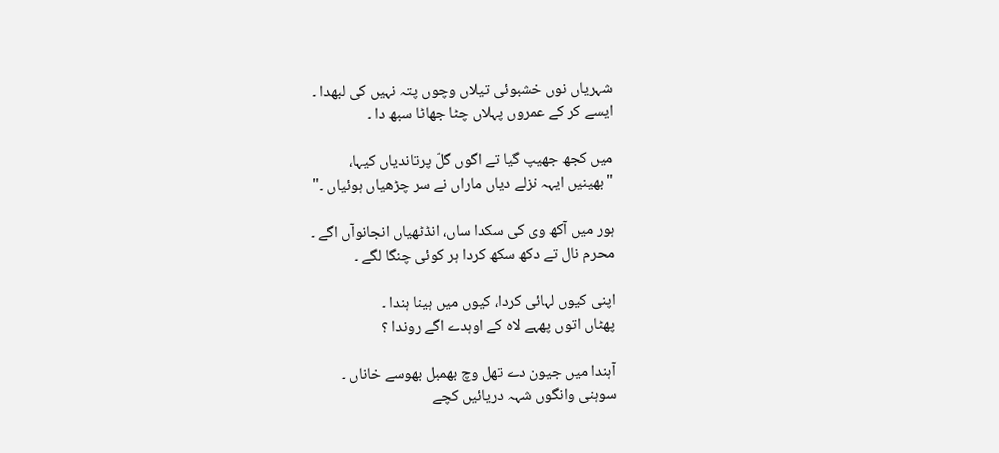شہریاں نوں خشبوئی تیلاں وچوں پتہ نہیں کی لبھدا ۔
ایسے کر کے عمروں پہلاں چٹا جھاٹا سبھ دا ۔

میں کجھ جھیپ گیا تے اگوں گلّ پرتاندیاں کیہا،
"بھینیں ایہہ نزلے دیاں ماراں نے سر چڑھیاں ہوئیاں ۔"

ہور میں آکھ وی کی سکدا ساں، انڈٹھیاں انجانوآں اگے ۔
محرم نال تے دکھ سکھ کردا ہر کوئی چنگا لگے ۔

اپنی کیوں لہائی کردا، کیوں میں ہینا ہندا ۔
پھٹاں اتوں پھہے لاہ کے اوہدے اگے روندا ؟

آہندا میں جیون دے تھل وچ بھمبل بھوسے خاناں ۔
سوہنی وانگوں شہہ دریائیں کچے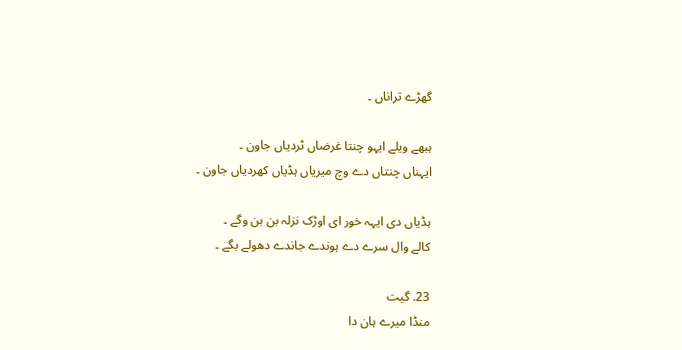گھڑے تراناں ۔

ہبھے ویلے ایہو چنتا غرضاں ٹردیاں جاون ۔
ایہناں چنتاں دے وچ میریاں ہڈیاں کھردیاں جاون ۔

ہڈیاں دی ایہہ خور ای اوڑک نزلہ بن بن وگے ۔
کالے وال سرے دے ہوندے جاندے دھولے بگے ۔

23. گیت
منڈا میرے ہان دا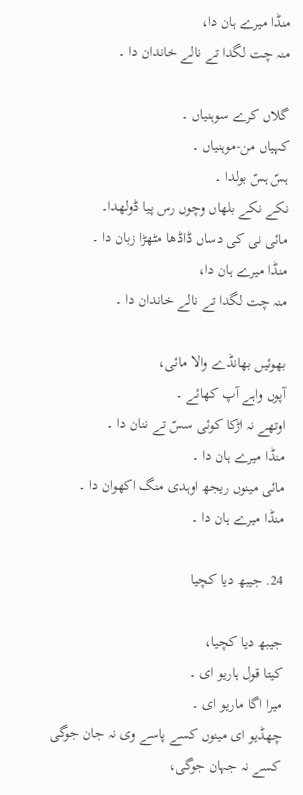منڈا میرے ہان دا،
منہ چت لگدا تے نالے خاندان دا ۔

گلاں کرے سوہنیاں ۔
کہیاں من-موہنیاں ۔
ہسّ ہسّ بولدا ۔
نکے نکے بلھاں وچوں رس پیا ڈولھدا۔
مائی نی کی دساں ڈاڈھا مٹھڑا زبان دا ۔
منڈا میرے ہان دا،
منہ چت لگدا تے نالے خاندان دا ۔

بھوئیں بھانڈے والا مائی،
آپوں واہے آپ کھائے ۔
اوتھے نہ اڑکا کوئی سسّ تے ننان دا ۔
منڈا میرے ہان دا ۔
مائی مینوں ریجھ اوہدی منگ اکھوان دا ۔
منڈا میرے ہان دا ۔

24. جیبھ دیا کچیا

جیبھ دیا کچیا،
کیتا قول ہاریو ای ۔
میرا اگا ماریو ای ۔
چھڈیو ای مینوں کسے پاسے وی نہ جان جوگی
کسے نہ جہان جوگی،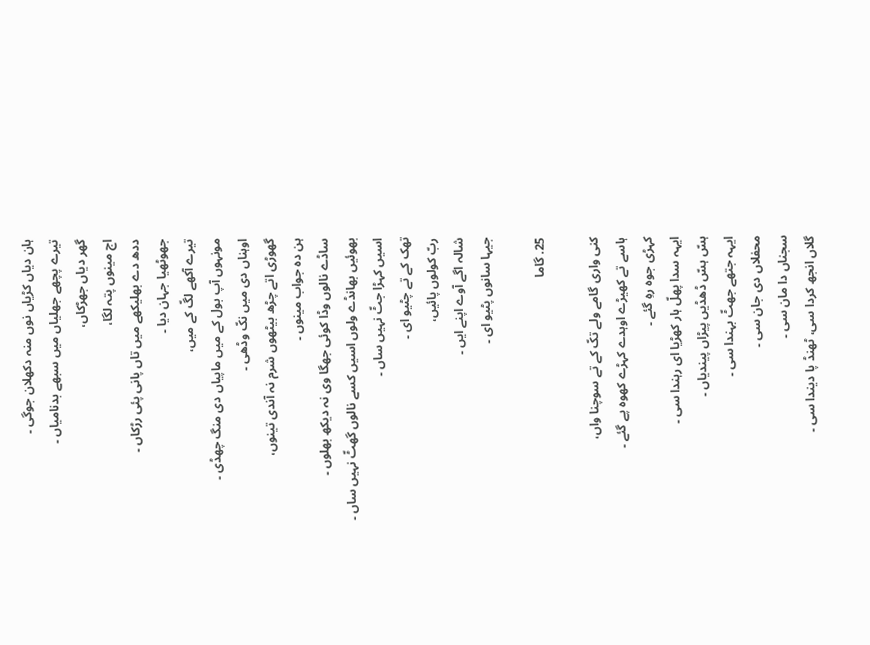ہان دیاں کڑیاں نوں منہ دکھلان جوگی ۔
تیرے پچھے جھلیاں میں سبھے بدنامیاں ۔
گھر دیاں جھڑکاں،
اج مینوں پتہ لگا،
ددھ دے بھلیکھے میں تاں پانی پئی رڑکاں ۔
جھوٹھیا جہان دیا ۔
تیرے آکھے لگّ کے میں،
مونہوں آپ بول کے میں ماپیاں دی منگ چھڈی ۔
اوہناں دی میں نکّ وڈھی ۔
گھوڑی اتے چڑھ بیٹھوں شرم نہ آندی تینوں،
ہن دہ جواب مینوں ۔
ساڈے نالوں وڈا کوئی جھگا وی نہ دیکھ بھلوں ۔
بھوئیں بھانڈے ولوں اسیں کسے نالوں گھٹّ نہیں ساں ۔
اسیں کہڑا جٹّ نہیں ساں ۔
تھک کے تے چٹیو ای ۔
ربّ کولوں پائیں،
شالہ اگے آوے اپنے ایں ۔
جیہا سانوں پٹیو ای ۔

25. گاما

کنی واری گامے ولے تکّ کے تے سوچنا واں،
ہاسے تے کھیڑے اوہدے کہڑے کھوہ پے گئے ۔
کہڑی جوہ رہِ گئے ۔
ایہہ سدا پھلّ ہار کھڑیا ای رہندا سی ۔
ہسّ ہسّ ڈھڈیں پیڑاں پیندیاں ۔
ایہہ جتھے جھٹّ بہندا سی ۔
محفلاں دی جان سی ۔
سجناں دا مان سی ۔
گلاں انجھ کردا سی، ٹھنڈ پا دیندا سی ۔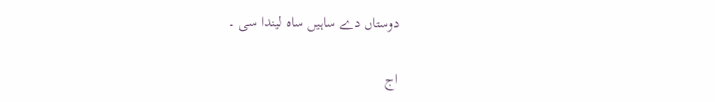دوستاں دے ساہیں ساہ لیندا سی ۔

اج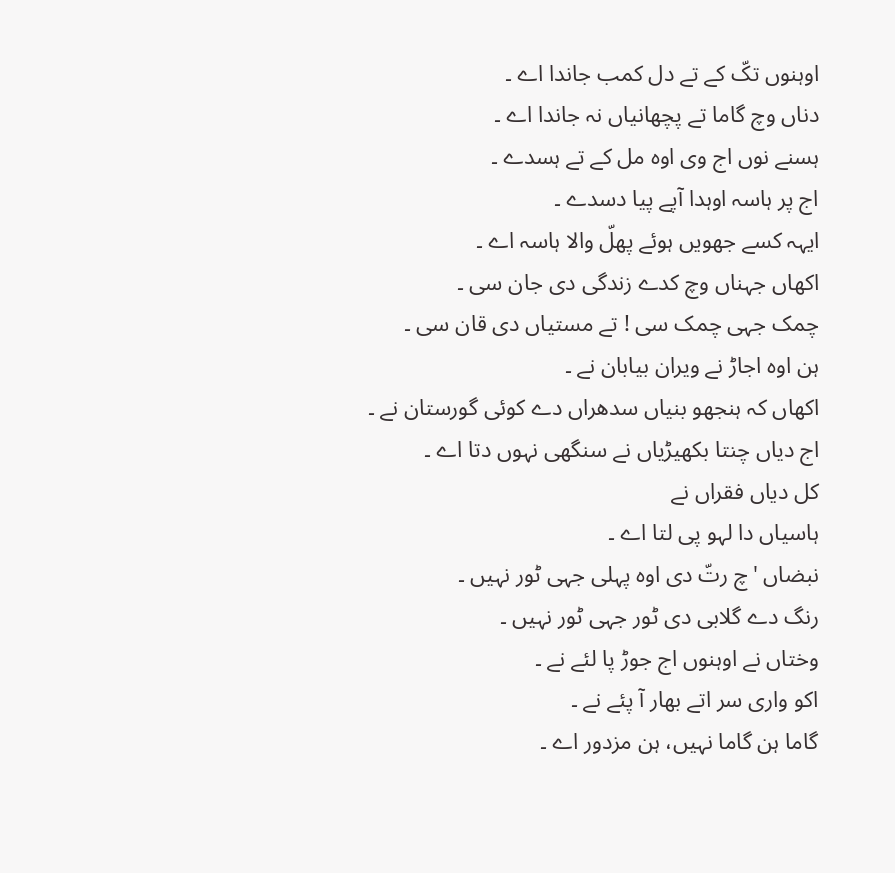اوہنوں تکّ کے تے دل کمب جاندا اے ۔
دناں وچ گاما تے پچھانیاں نہ جاندا اے ۔
ہسنے نوں اج وی اوہ مل کے تے ہسدے ۔
اج پر ہاسہ اوہدا آپے پیا دسدے ۔
ایہہ کسے جھویں ہوئے پھلّ والا ہاسہ اے ۔
اکھاں جہناں وچ کدے زندگی دی جان سی ۔
چمک جہی چمک سی ! تے مستیاں دی قان سی ۔
ہن اوہ اجاڑ نے ویران بیابان نے ۔
اکھاں کہ ہنجھو بنیاں سدھراں دے کوئی گورستان نے ۔
اج دیاں چنتا بکھیڑیاں نے سنگھی نہوں دتا اے ۔
کل دیاں فقراں نے
ہاسیاں دا لہو پی لتا اے ۔
نبضاں 'چ رتّ دی اوہ پہلی جہی ٹور نہیں ۔
رنگ دے گلابی دی ٹور جہی ٹور نہیں ۔
وختاں نے اوہنوں اج جوڑ پا لئے نے ۔
اکو واری سر اتے بھار آ پئے نے ۔
گاما ہن گاما نہیں، ہن مزدور اے ۔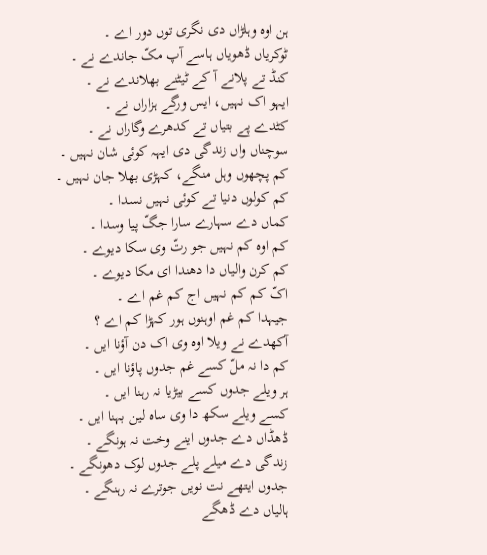ہن اوہ وہلڑاں دی نگری توں دور اے ۔
ٹوکریاں ڈھویاں ہاسے آپ مکّ جاندے نے ۔
کنڈ تے پلانے آ کے ٹیٹنے بھلاندے نے ۔
ایہو اک نہیں، ایس ورگے ہزاراں نے ۔
کٹدے پے بتیاں تے کدھرے وگاراں نے ۔
سوچناں واں زندگی دی ایہہ کوئی شان نہیں ۔
کم پچھوں وہل منگے، کہڑی بھلا جان نہیں ۔
کم کولوں دنیا تے کوئی نہیں نسدا ۔
کماں دے سہارے سارا جگّ پیا وسدا ۔
کم اوہ کم نہیں جو رتّ وی سکا دیوے ۔
کم کرن والیاں دا دھندا ای مکا دیوے ۔
اکّ کم کم نہیں اج کم غم اے ۔
جیہدا کم غم اوہنوں ہور کہڑا کم اے ؟
آکھدے نے ویلا اوہ وی اک دن آؤنا ایں ۔
کم دا نہ ملّ کسے غم جدوں پاؤنا ایں ۔
ہر ویلے جدوں کسے بیڑیا نہ رہنا ایں ۔
کسے ویلے سکھ دا وی ساہ لین بہنا ایں ۔
ڈھڈاں دے جدوں اینے وخت نہ ہونگے ۔
زندگی دے میلے پلے جدوں لوک دھونگے ۔
جدوں ایتھے نت نویں جوترے نہ رہنگے ۔
ہالیاں دے ڈھگے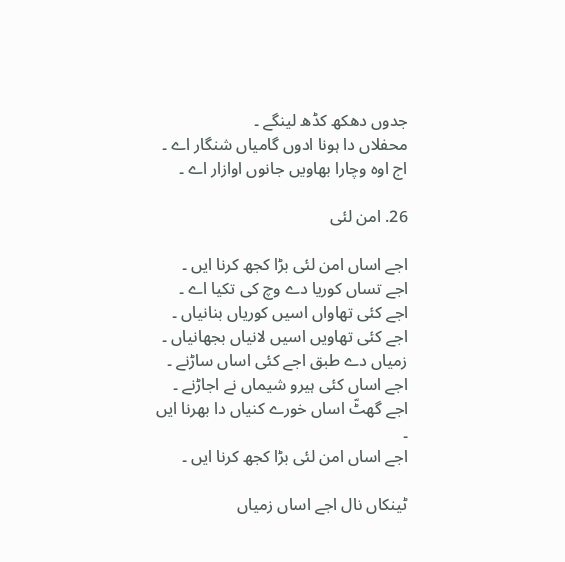جدوں دھکھ کڈھ لینگے ۔
محفلاں دا ہونا ادوں گامیاں شنگار اے ۔
اج اوہ وچارا بھاویں جانوں اوازار اے ۔

26. امن لئی

اجے اساں امن لئی بڑا کجھ کرنا ایں ۔
اجے تساں کوریا دے وچ کی تکیا اے ۔
اجے کئی تھاواں اسیں کوریاں بنانیاں ۔
اجے کئی تھاویں اسیں لانیاں بجھانیاں ۔
زمیاں دے طبق اجے کئی اساں ساڑنے ۔
اجے اساں کئی ہیرو شیماں نے اجاڑنے ۔
اجے گھٹّ اساں خورے کنیاں دا بھرنا ایں ۔
اجے اساں امن لئی بڑا کجھ کرنا ایں ۔

ٹینکاں نال اجے اساں زمیاں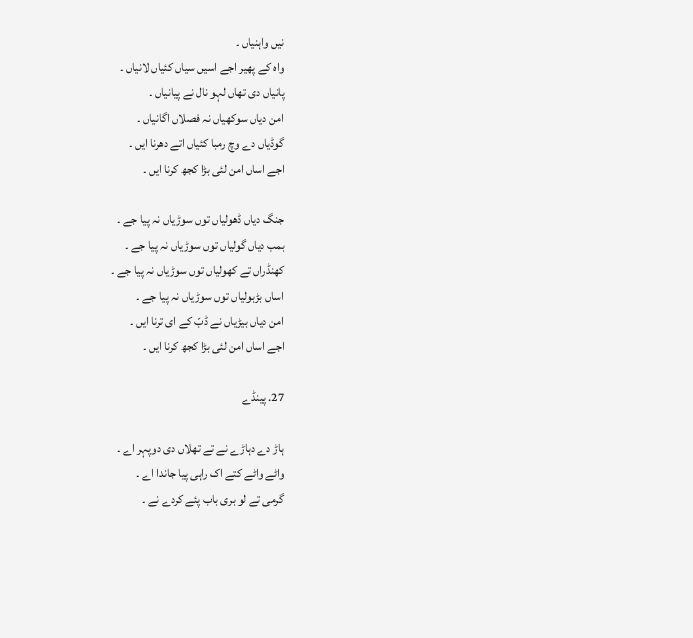نیں واہنیاں ۔
واہ کے پھیر اجے اسیں سیاں کئیاں لانیاں ۔
پانیاں دی تھاں لہو نال نے پیانیاں ۔
امن دیاں سوکھیاں نہ فصلاں اگانیاں ۔
گوڈیاں دے وچ رمبا کئیاں اتے دھرنا ایں ۔
اجے اساں امن لئی بڑا کجھ کرنا ایں ۔

جنگ دیاں ڈھولیاں توں سوڑیاں نہ پیا جے ۔
بمب دیاں گولیاں توں سوڑیاں نہ پیا جے ۔
کھنڈراں تے کھولیاں توں سوڑیاں نہ پیا جے ۔
اساں بڑبولیاں توں سوڑیاں نہ پیا جے ۔
امن دیاں بیڑیاں نے ڈبّ کے ای ترنا ایں ۔
اجے اساں امن لئی بڑا کجھ کرنا ایں ۔

27. پینڈے

ہاڑ دے دہاڑے نے تے تھلاں دی دوپہر اے ۔
واٹے واٹے کتے اک راہی پیا جاندا اے ۔
گرمی تے لو بری باب پئے کردے نے ۔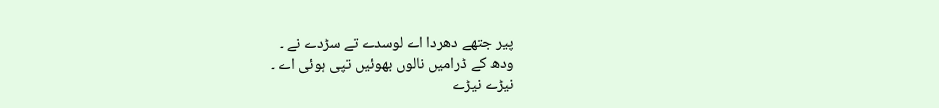پیر جتھے دھردا اے لوسدے تے سڑدے نے ۔
ودھ کے ڈرامیں نالوں بھوئیں تپی ہوئی اے ۔
نیڑے نیڑے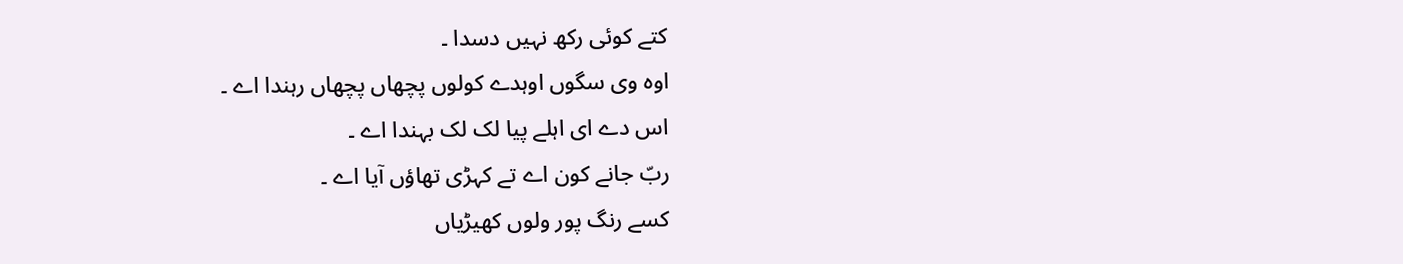کتے کوئی رکھ نہیں دسدا ۔
اوہ وی سگوں اوہدے کولوں پچھاں پچھاں رہندا اے ۔
اس دے ای اہلے پیا لک لک بہندا اے ۔
ربّ جانے کون اے تے کہڑی تھاؤں آیا اے ۔
کسے رنگ پور ولوں کھیڑیاں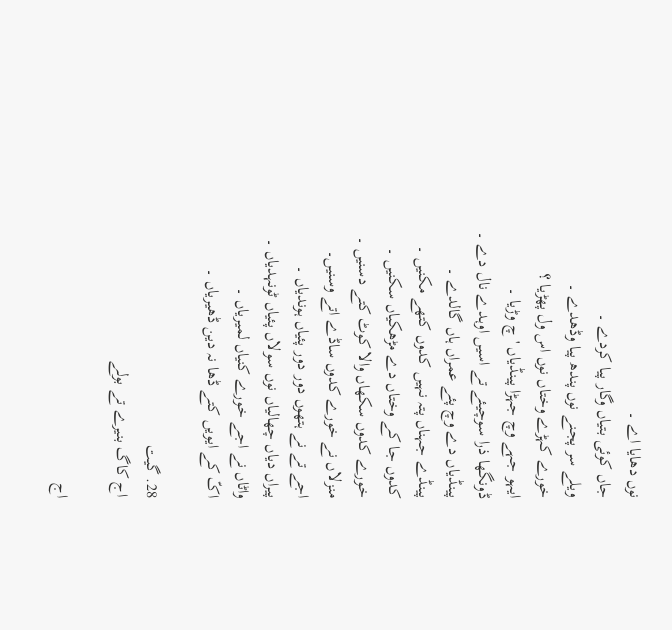نوں دھایا اے ۔
جاں کوئی بتیاں وگار پیا کردے ۔
ویلے سر پجنے نوں پندھ پیا وڈھدے ۔
خورے کہڑے وختاں نوں اس ول پھڑیا ؟
ایہو جہے وچ جہڑا پینڈیاں 'چ وڑیا ۔
ڈونگھا ذرا سوچیئے تے اسیں اوہدے نال دے ۔
پینڈیاں دے وچ پئے عمراں ہاں گالدے ۔
پینڈے جہناں پتہ نہیں کدوں کتھے مکنیں ۔
کدوں جا کے وختاں دے مڑھکیاں سکنیں ۔
خورے کدوں سکھاں والا کوٹ کتے دسنیں ۔
منزلاں نے خورے کدوں ساڈے اتے وسنیں۔
اجے تے نے ہتھوں دور دور پئیاں ہوندیاں ۔
پیراں دیاں چھالیاں نوں سولاں پئیاں ٹونہدیاں ۔
واٹاں نے اجے خورے کنیاں لمیریاں ۔
اکّ کے ایویں کتے ڈھا نہ دین ڈھیریاں ۔

28. گیت
اج کاگ بنیرے تے بولے

اج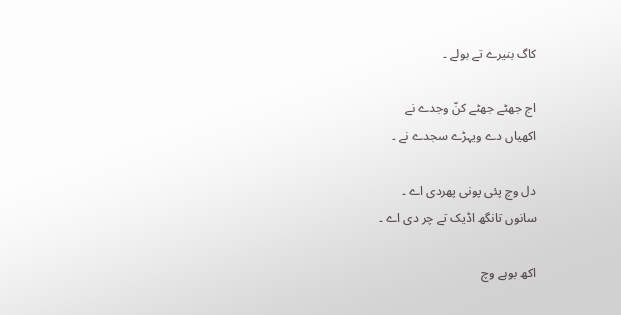کاگ بنیرے تے بولے ۔

اج جھٹے جھٹے کنّ وجدے نے
اکھیاں دے ویہڑے سجدے نے ۔

دل وچ پئی پونی پھردی اے ۔
سانوں تانگھ اڈیک تے چر دی اے ۔

اکھ بوہے وچ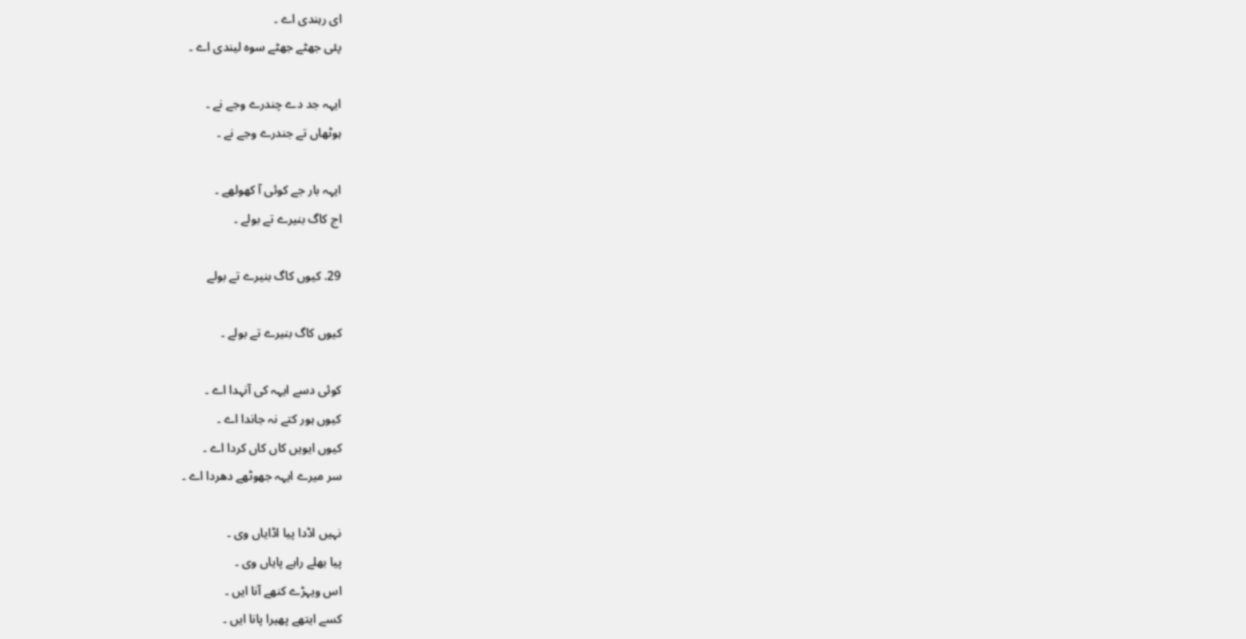ای رہندی اے ۔
پئی جھٹے جھٹے سوہ لیندی اے ۔

ایہہ جد دے چندرے وجے نے ۔
ہوٹھاں تے جندرے وجے نے ۔

ایہہ بار جے کوئی آ کھولھے ۔
اج کاگ بنیرے تے بولے ۔

29. کیوں کاگ بنیرے تے بولے

کیوں کاگ بنیرے تے بولے ۔

کوئی دسے ایہہ کی آنہدا اے ۔
کیوں ہور کتے نہ جاندا اے ۔
کیوں ایویں کاں کاں کردا اے ۔
سر میرے ایہہ جھوٹھے دھردا اے ۔

نہیں اڈدا پیا اڈایاں وی ۔
پیا بھلے راہے پایاں وی ۔
اس ویہڑے کنھے آنا ایں ۔
کسے ایتھے پھیرا پانا ایں ۔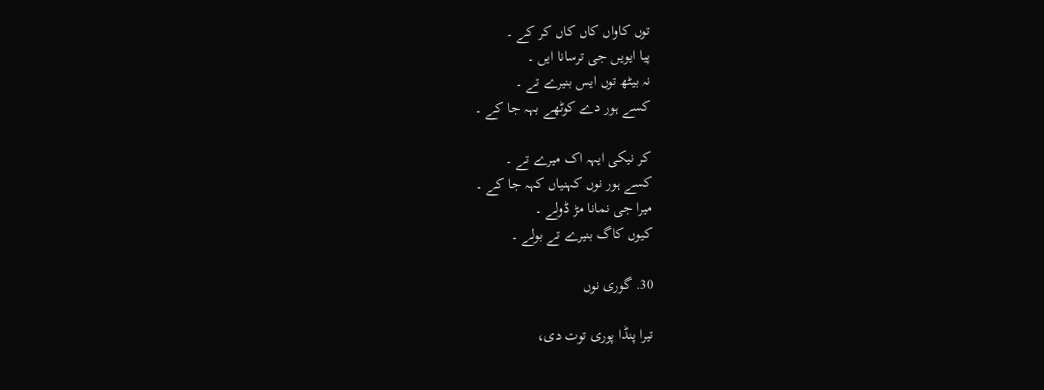توں کاواں کاں کاں کر کے ۔
پیا ایویں جی ترسانا ایں ۔
نہ بیٹھ توں ایس بنیرے تے ۔
کسے ہور دے کوٹھے بہہ جا کے ۔

کر نیکی ایہہ اک میرے تے ۔
کسے ہور نوں کہنیاں کہہ جا کے ۔
میرا جی نمانا مڑ ڈولے ۔
کیوں کاگ بنیرے تے بولے ۔

30. گوری نوں

تیرا پنڈا پوری توت دی،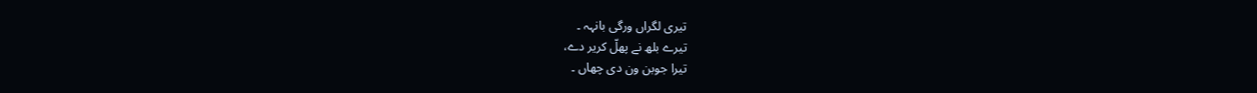تیری لگراں ورگی بانہہ ۔
تیرے بلھ نے پھلّ کریر دے،
تیرا جوبن ون دی چھاں ۔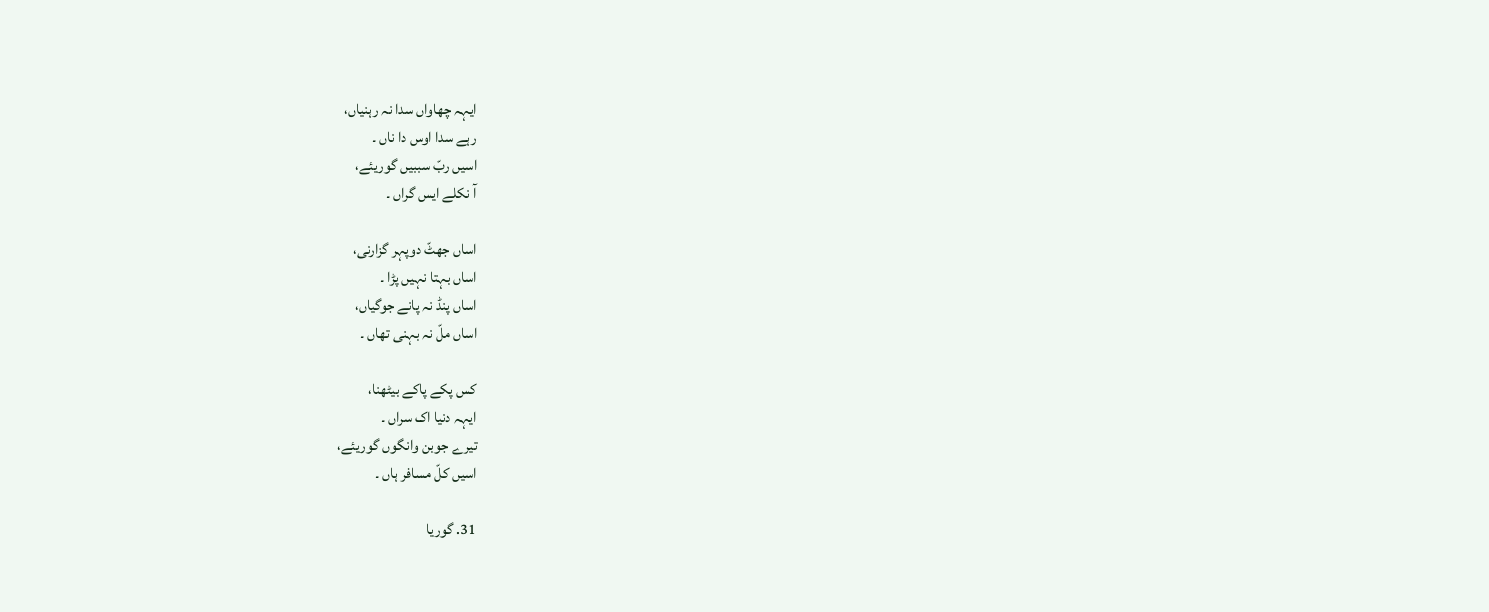ایہہ چھاواں سدا نہ رہنیاں،
رہے سدا اوس دا ناں ۔
اسیں ربّ سببیں گوریئے،
آ نکلے ایس گراں ۔

اساں جھٹّ دوپہر گزارنی،
اساں بہتا نہیں پڑا ۔
اساں پنڈ نہ پانے جوگیاں،
اساں ملّ نہ بہنی تھاں ۔

کس پکے پاکے بیٹھنا،
ایہہ دنیا اک سراں ۔
تیرے جوبن وانگوں گوریئے،
اسیں کلّ مسافر ہاں ۔

31. گوریا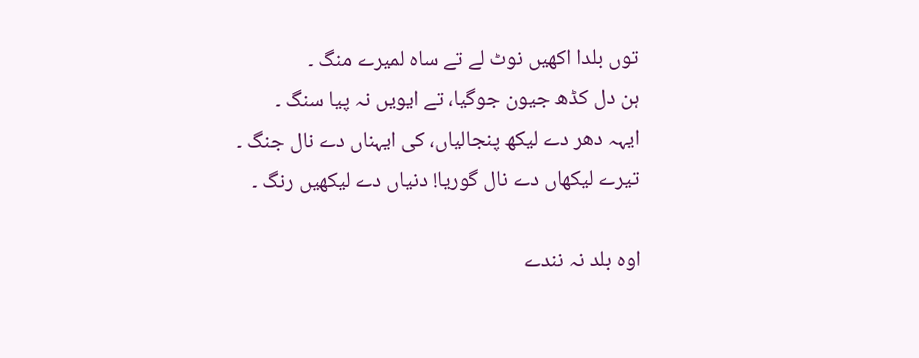توں بلدا اکھیں نوٹ لے تے ساہ لمیرے منگ ۔
ہن دل کڈھ جیون جوگیا، تے ایویں نہ پیا سنگ ۔
ایہہ دھر دے لیکھ پنجالیاں، کی ایہناں دے نال جنگ ۔
تیرے لیکھاں دے نال گوریا! دنیاں دے لیکھیں رنگ ۔

اوہ بلد نہ نندے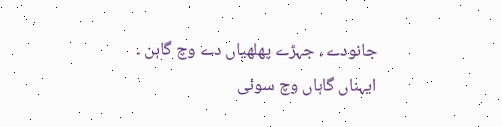جانودے ، جہڑے پھلھیاں دے وچ گاہن ۔
ایہناں گاہاں وچ سوئی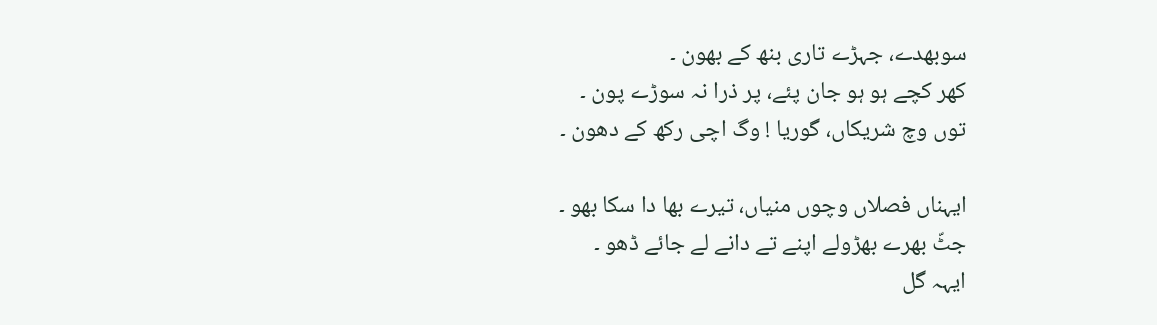سوبھدے، جہڑے تاری بنھ کے بھون ۔
کھر کچے ہو ہو جان پئے، پر ذرا نہ سوڑے پون ۔
توں وچ شریکاں، گوریا ! وگ اچی رکھ کے دھون ۔

ایہناں فصلاں وچوں منیاں، تیرے بھا دا سکا بھو ۔
جٹّ بھرے بھڑولے اپنے تے دانے لے جائے ڈھو ۔
ایہہ گل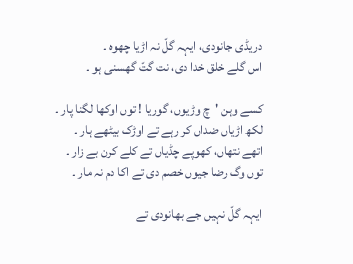دریڈی جانودی، ایہہ گلّ نہ اڑیا چھوہ ۔
اس گلے خلق خدا دی، نت گتّ گھسنی ہو ۔

کسے وہن 'چ وڑیوں، گوریا ! توں اوکھا لگنا پار ۔
لکھ اڑیاں ضداں کر رہے تے اوڑک بیٹھے ہار ۔
اتھے نتھاں، کھوپے چڈیاں تے کلے کرن بے زار ۔
توں وگ رضا جیوں خصم دی تے اکا دم نہ مار ۔

ایہہ گلّ نہیں جے بھانودی تے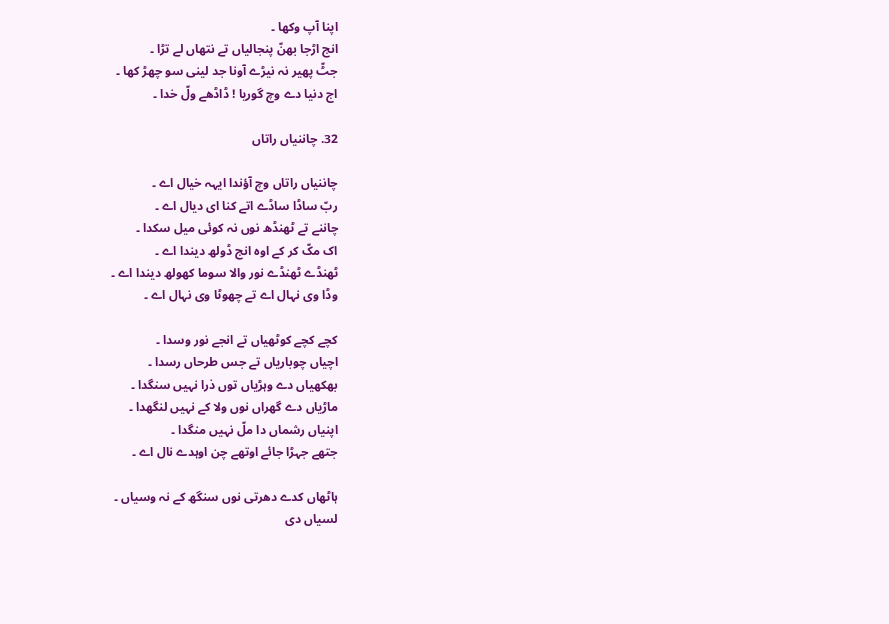اپنا آپ وکھا ۔
انج اڑجا بھنّ پنجالیاں تے نتھاں لے تڑا ۔
جٹّ پھیر نہ نیڑے آونا جد لینی سو چھڑ کھا ۔
اج دنیا دے وچ گوریا ! ڈاڈھے ولّ خدا ۔

32. چاننیاں راتاں

چاننیاں راتاں وچ آؤندا ایہہ خیال اے ۔
ربّ ساڈا ساڈے اتے کنا ای دیال اے ۔
چاننے تے ٹھنڈھ نوں نہ کوئی میل سکدا ۔
اک مکّ کر کے اوہ انج ڈولھ دیندا اے ۔
ٹھنڈے ٹھنڈے نور والا سوما کھولھ دیندا اے ۔
وڈا وی نہال اے تے چھوٹا وی نہال اے ۔

کچے کچے کوٹھیاں تے انجے نور وسدا ۔
اچیاں چوباریاں تے جس طرحاں رسدا ۔
بھکھیاں دے وہڑیاں توں ذرا نہیں سنگدا ۔
ماڑیاں دے گھراں نوں ولا کے نہیں لنگھدا ۔
اپنیاں رشماں دا ملّ نہیں منگدا ۔
جتھے جہڑا جائے اوتھے چن اوہدے نال اے ۔

ہاٹھاں کدے دھرتی نوں سنگھ کے نہ وسیاں ۔
لسیاں دی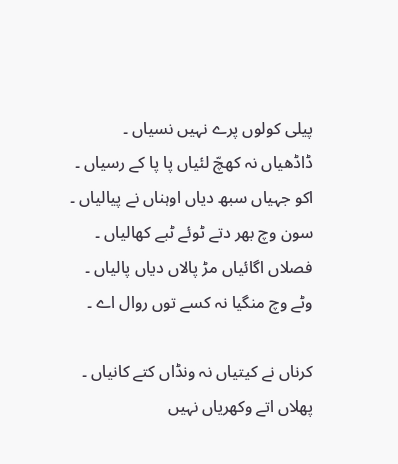پیلی کولوں پرے نہیں نسیاں ۔
ڈاڈھیاں نہ کھچّ لئیاں پا پا کے رسیاں ۔
اکو جہیاں سبھ دیاں اوہناں نے پیالیاں ۔
سون وچ بھر دتے ٹوئے ٹبے کھالیاں ۔
فصلاں اگائیاں مڑ پالاں دیاں پالیاں ۔
وٹے وچ منگیا نہ کسے توں روال اے ۔

کرناں نے کیتیاں نہ ونڈاں کتے کانیاں ۔
پھلاں اتے وکھریاں نہیں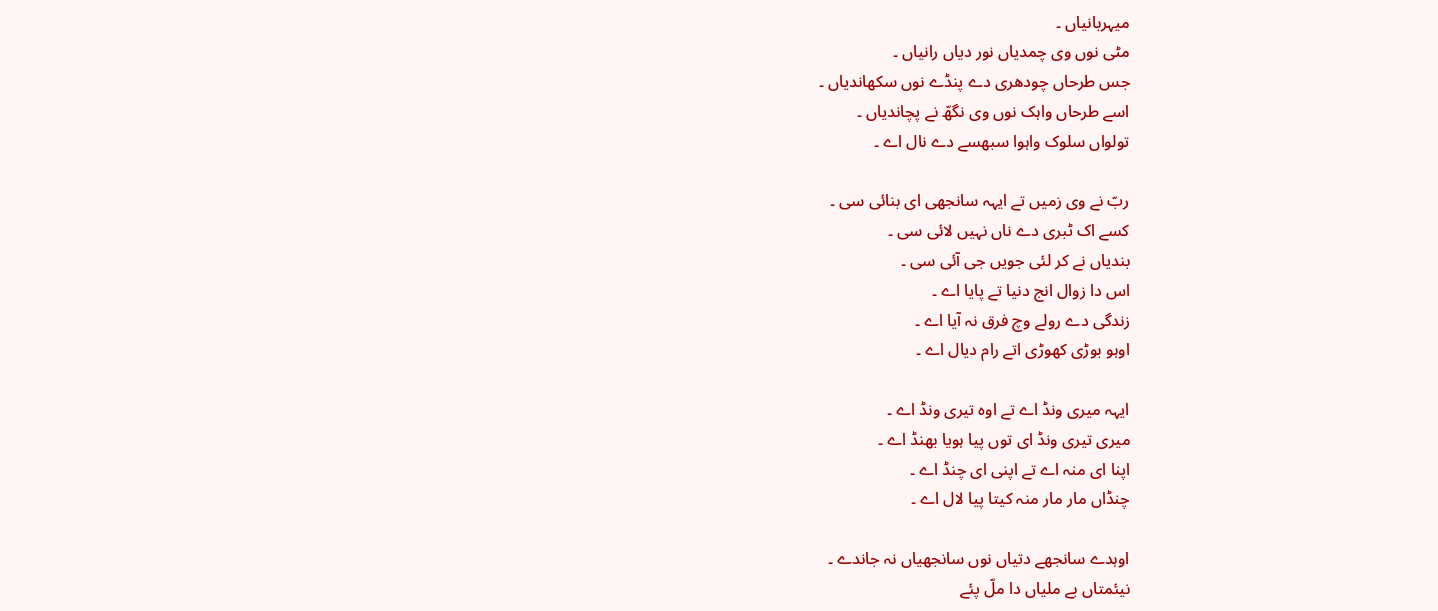میہربانیاں ۔
مٹی نوں وی چمدیاں نور دیاں رانیاں ۔
جس طرحاں چودھری دے پنڈے نوں سکھاندیاں ۔
اسے طرحاں واہک نوں وی نگھّ نے پچاندیاں ۔
تولواں سلوک واہوا سبھسے دے نال اے ۔

ربّ نے وی زمیں تے ایہہ سانجھی ای بنائی سی ۔
کسے اک ٹبری دے ناں نہیں لائی سی ۔
بندیاں نے کر لئی جویں جی آئی سی ۔
اس دا زوال انج دنیا تے پایا اے ۔
زندگی دے رولے وچ فرق نہ آیا اے ۔
اوہو بوڑی کھوڑی اتے رام دیال اے ۔

ایہہ میری ونڈ اے تے اوہ تیری ونڈ اے ۔
میری تیری ونڈ ای توں پیا ہویا بھنڈ اے ۔
اپنا ای منہ اے تے اپنی ای چنڈ اے ۔
چنڈاں مار مار منہ کیتا پیا لال اے ۔

اوہدے سانجھے دتیاں نوں سانجھیاں نہ جاندے ۔
نیئمتاں بے ملیاں دا ملّ پئے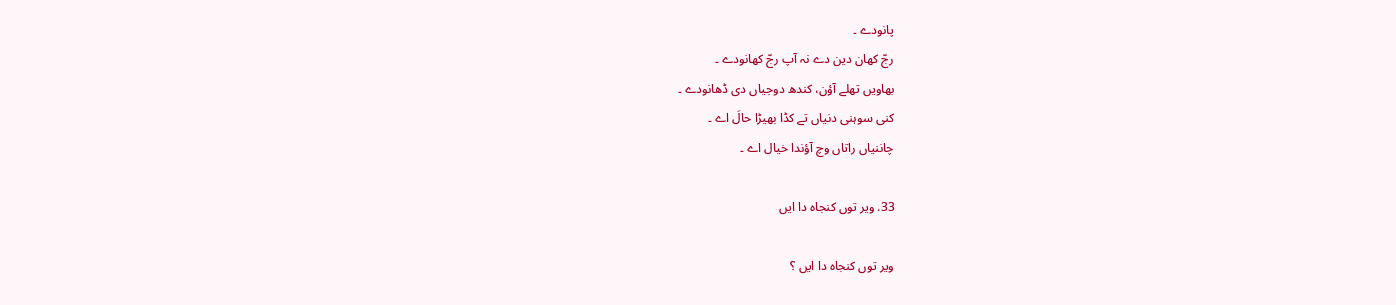پانودے ۔
رجّ کھان دین دے نہ آپ رجّ کھانودے ۔
بھاویں تھلے آؤن، کندھ دوجیاں دی ڈھانودے ۔
کنی سوہنی دنیاں تے کڈا بھیڑا حالَ اے ۔
چاننیاں راتاں وچ آؤندا خیال اے ۔

33. ویر توں کنجاہ دا ایں

ویر توں کنجاہ دا ایں ؟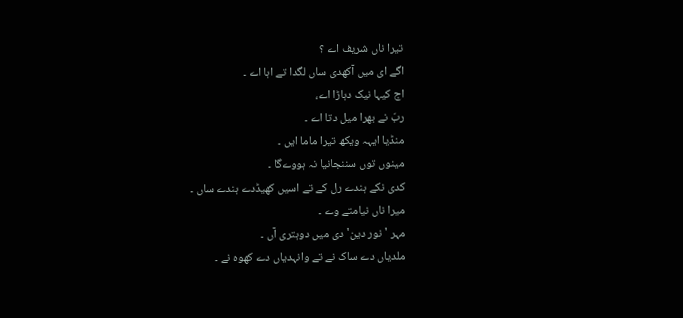تیرا ناں شریف اے ؟
اگے ای میں آکھدی ساں لگدا تے اہا اے ۔
اج کیہا نیک دہاڑا اے،
ربّ نے بھرا میل دتا اے ۔
منڈیا ایہہ ویکھ تیرا ماما ایں ۔
مینوں توں سننجانیا نہ ہووےگا ۔
کدی نکے ہندے رل کے تے اسیں کھیڈدے ہندے ساں ۔
میرا ناں نیامتے وے ۔
مہر 'نور دین' دی میں دوہتری آں ۔
ملدیاں دے ساک نے تے وانہدیاں دے کھوہ نے ۔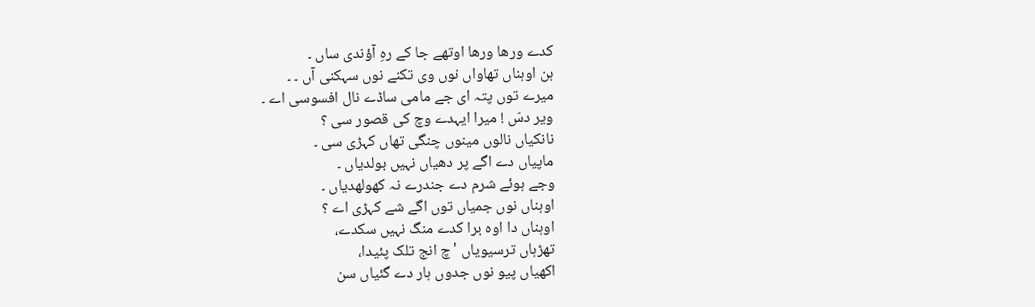کدے ورھا ورھا اوتھے جا کے رہِ آؤندی ساں ۔
ہن اوہناں تھاواں نوں وی تکنے نوں سہکنی آں ۔ ۔
میرے توں پتہ ای جے مامی ساڈے نال افسوسی اے ۔
ویر دسّ ! میرا ایہدے وچ کی قصور سی ؟
نانکیاں نالوں مینوں چنگی تھاں کہڑی سی ۔
ماپیاں دے اگے پر دھیاں نہیں بولدیاں ۔
وجے ہوئے شرم دے جندرے نہ کھولھدیاں ۔
اوہناں نوں جمیاں توں اگے شے کہڑی اے ؟
اوہناں دا اوہ برا کدے منگ نہیں سکدے،
تھڑہاں ترسیویاں 'چ انج تلک پئیدا،
اکھیاں پیو نوں جدوں ہار دے گئیاں سن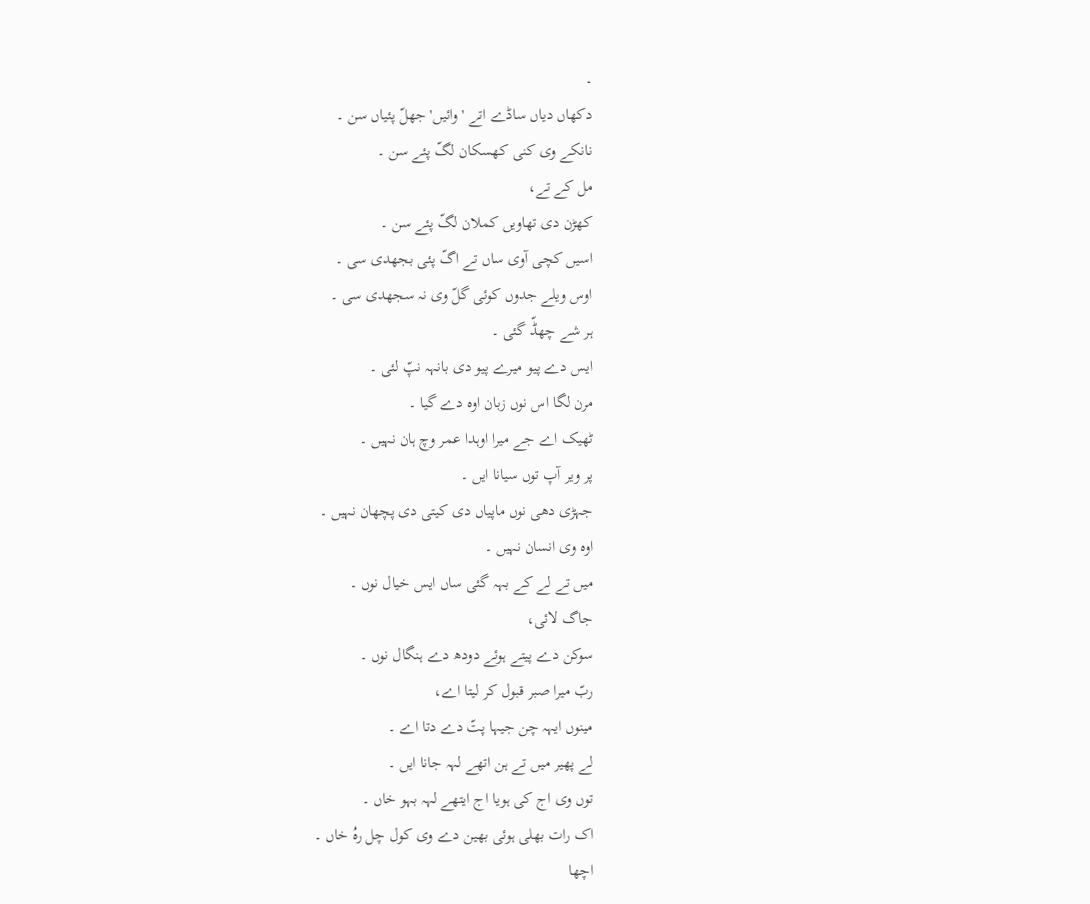۔
دکھاں دیاں ساڈے اتے 'وائیں' جھلّ پئیاں سن ۔
نانکے وی کنی کھسکان لگّ پئے سن ۔
مل کے تے،
کھڑن دی تھاویں کملان لگّ پئے سن ۔
اسیں کچی آوی ساں تے اگّ پئی بجھدی سی ۔
اوس ویلے جدوں کوئی گلّ وی نہ سجھدی سی ۔
ہر شے چھڈّ گئی ۔
ایس دے پیو میرے پیو دی بانہہ نپّ لئی ۔
مرن لگا اس نوں زبان اوہ دے گیا ۔
ٹھیک اے جے میرا اوہدا عمر وچ ہان نہیں ۔
پر ویر آپ توں سیانا ایں ۔
جہڑی دھی نوں ماپیاں دی کیتی دی پچھان نہیں ۔
اوہ وی انسان نہیں ۔
میں تے لے کے بہہ گئی ساں ایس خیال نوں ۔
جاگ لائی،
سوکن دے پیتے ہوئے دودھ دے ہنگال نوں ۔
ربّ میرا صبر قبول کر لیتا اے،
مینوں ایہہ چن جیہا پتّ دے دتا اے ۔
لے پھیر میں تے ہن اتھے لہہ جانا ایں ۔
توں وی اج کی ہویا اج ایتھے لہہ بہو خاں ۔
اک رات بھلی ہوئی بھین دے وی کول چل رہُ خاں ۔
اچھا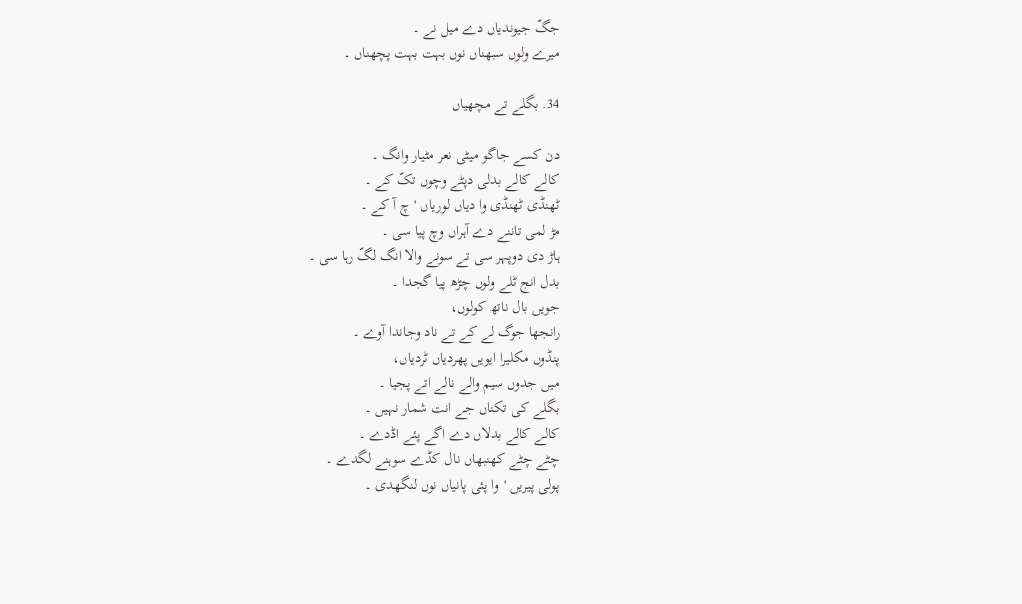جگّ جیوندیاں دے میل نے ۔
میرے ولوں سبھناں نوں بہت بہت پچھناں ۔

34. بگلے تے مچھیاں

دن کسے جاگو میٹی نعر مٹیار وانگ ۔
کالے کالے بدلی دپٹے وچوں تکّ کے ۔
ٹھنڈی ٹھنڈی وا دیاں لوریاں 'چ آ کے ۔
مڑ لمی تاننے دے آہراں وچ پیا سی ۔
ہاڑ دی دوپہر سی تے سونے والا انگ لگّ رہا سی ۔
بدل انج ٹلے ولوں چڑھ پیا گجدا ۔
جویں بال ناتھ کولوں،
رانجھا جوگ لے کے تے ناد وجاندا آوے ۔
پنڈوں مکلیرا ایویں پھردیاں ٹردیاں،
میں جدوں سیم والے نالے اتے پجیا ۔
بگلے کی تکناں جے انت شمار نہیں ۔
کالے کالے بدلاں دے اگے پئے اڈدے ۔
چٹے چٹے کھنبھاں نال کڈے سوہنے لگدے ۔
پولی پیریں 'وا پئی پانیاں نوں لنگھدی ۔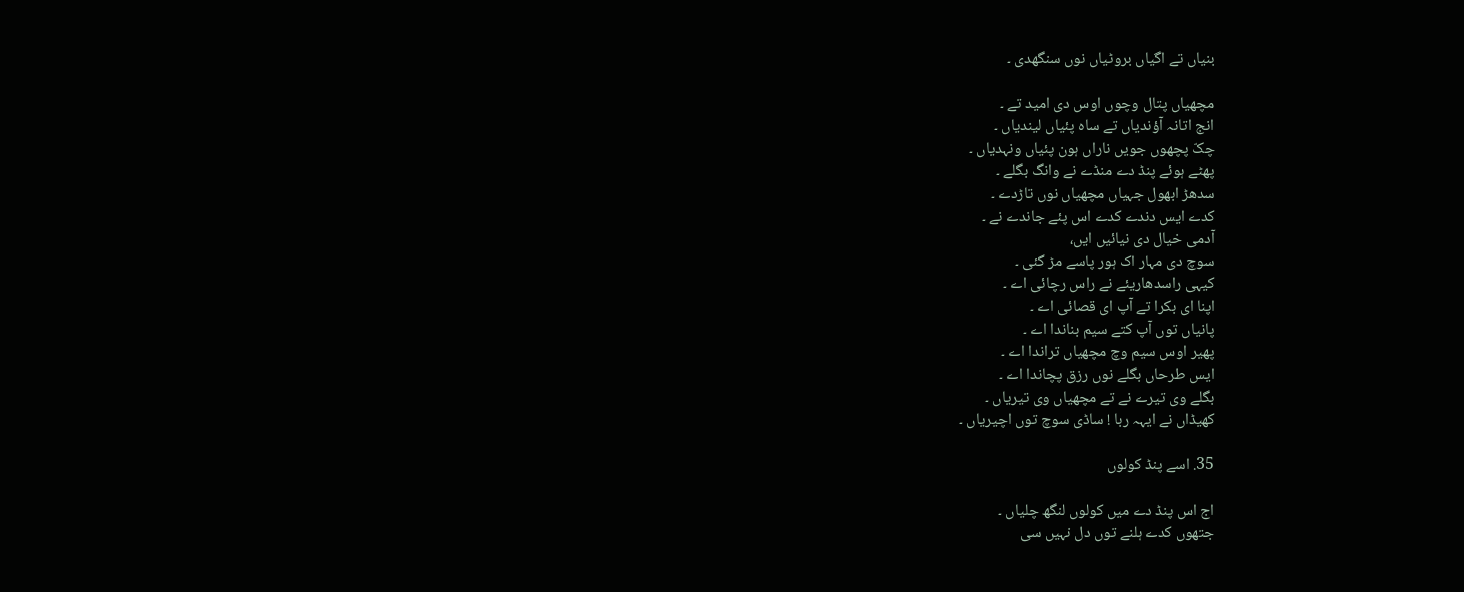بنیاں تے اگیاں بروٹیاں نوں سنگھدی ۔

مچھیاں پتال وچوں اوس دی امید تے ۔
انج اتانہ آؤندیاں تے ساہ پئیاں لیندیاں ۔
چکّ پچھوں جویں ناراں ہون پئیاں ونہدیاں ۔
پھٹے ہوئے پنڈ دے منڈے نے وانگ بگلے ۔
سدھڑ ابھول جہیاں مچھیاں نوں تاڑدے ۔
کدے ایس دندے کدے اس پئے جاندے نے ۔
آدمی خیال دی نیائیں ایں،
سوچ دی مہار اک ہور پاسے مڑ گئی ۔
کیہی راسدھاریئے نے راس رچائی اے ۔
اپنا ای بکرا تے آپ ای قصائی اے ۔
پانیاں توں آپ کتے سیم بناندا اے ۔
پھیر اوس سیم وچ مچھیاں تراندا اے ۔
ایس طرحاں بگلے نوں رزق پچاندا اے ۔
بگلے وی تیرے نے تے مچھیاں وی تیریاں ۔
کھیڈاں نے ایہہ ربا ! ساڈی سوچ توں اچیریاں ۔

35. اسے پنڈ کولوں

اج اس پنڈ دے میں کولوں لنگھ چلیاں ۔
جتھوں کدے ہلنے توں دل نہیں سی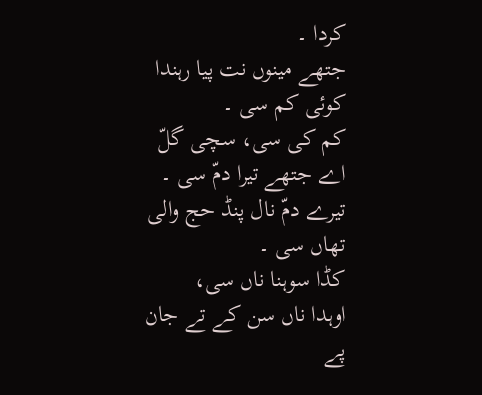کردا ۔
جتھے مینوں نت پیا رہندا کوئی کم سی ۔
کم کی سی، سچی گلّ اے جتھے تیرا دمّ سی ۔
تیرے دمّ نال پنڈ حج والی تھاں سی ۔
کڈا سوہنا ناں سی،
اوہدا ناں سن کے تے جان پے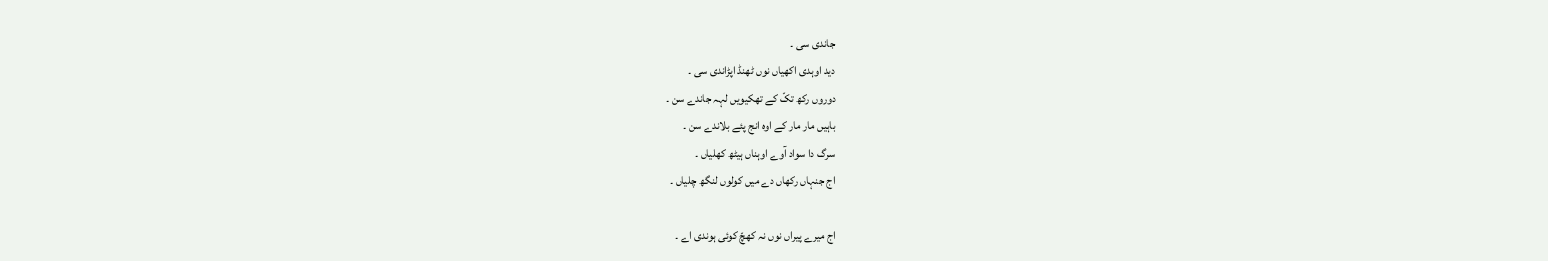جاندی سی ۔
دید اوہدی اکھیاں نوں ٹھنڈ اپڑاندی سی ۔
دوروں رکھ تکّ کے تھکیویں لہہ جاندے سن ۔
باہیں مار مار کے اوہ انج پئے بلاندے سن ۔
سرگ دا سواد آوے اوہناں ہیٹھ کھلیاں ۔
اج جنہاں رکھاں دے میں کولوں لنگھ چلیاں ۔

اج میرے پیراں نوں نہ کھچّ کوئی ہوندی اے ۔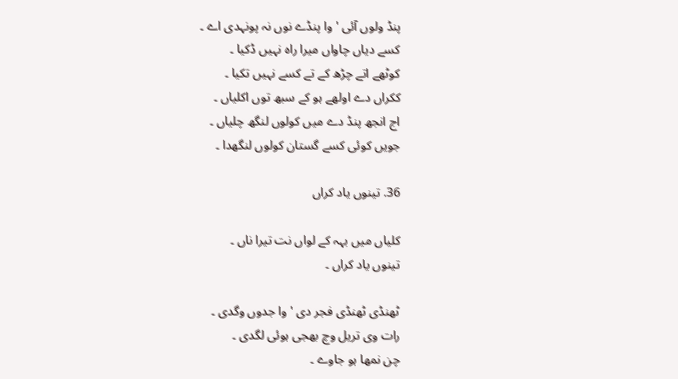پنڈ ولوں آئی 'وا پنڈے نوں نہ پونہدی اے ۔
کسے دیاں چاواں میرا راہ نہیں ڈکیا ۔
کوٹھے اتے چڑھ کے تے کسے نہیں تکیا ۔
ککراں دے اولھے ہو کے سبھ توں اکلیاں ۔
اج انجھ پنڈ دے میں کولوں لنگھ چلیاں ۔
جویں کوئی کسے گستان کولوں لنگھدا ۔

36. تینوں یاد کراں

کلیاں میں بہہ کے لواں نت تیرا ناں ۔
تینوں یاد کراں ۔

ٹھنڈی ٹھنڈی فجر دی 'وا جدوں وگدی ۔
رات وی تریل وچ بھجی ہوئی لگدی ۔
چن نمھا ہو جاوے ۔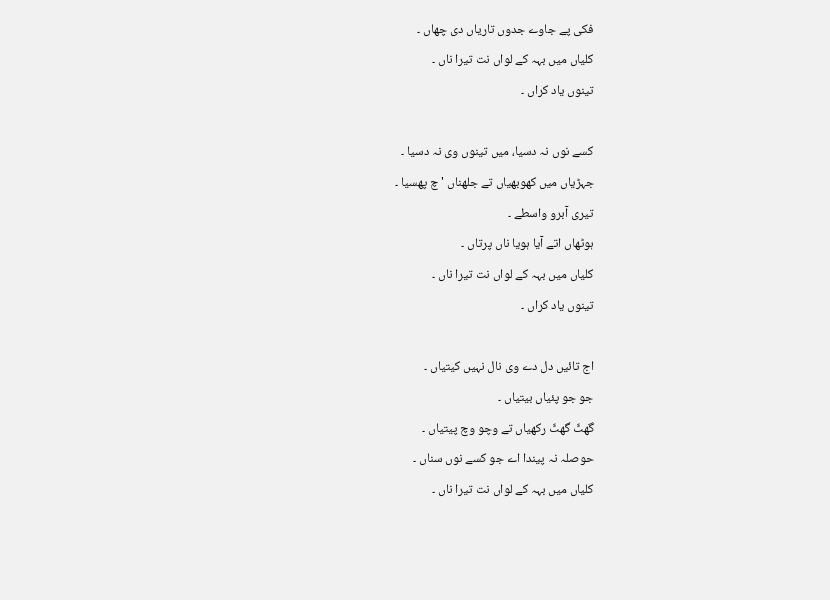فکی پے جاوے جدوں تاریاں دی چھاں ۔
کلیاں میں بہہ کے لواں نت تیرا ناں ۔
تینوں یاد کراں ۔

کسے نوں نہ دسیا، میں تینوں وی نہ دسیا ۔
جہڑیاں میں کھوبھیاں تے جلھناں 'چ پھسیا ۔
تیری آبرو واسطے ۔
ہوٹھاں اتے آیا ہویا ناں پرتاں ۔
کلیاں میں بہہ کے لواں نت تیرا ناں ۔
تینوں یاد کراں ۔

اج تائیں دل دے وی نال نہیں کیتیاں ۔
جو جو پئیاں بیتیاں ۔
گھٹّ گھٹّ رکھیاں تے وچو وچ پیتیاں ۔
حوصلہ نہ پیندا اے جو کسے نوں سناں ۔
کلیاں میں بہہ کے لواں نت تیرا ناں ۔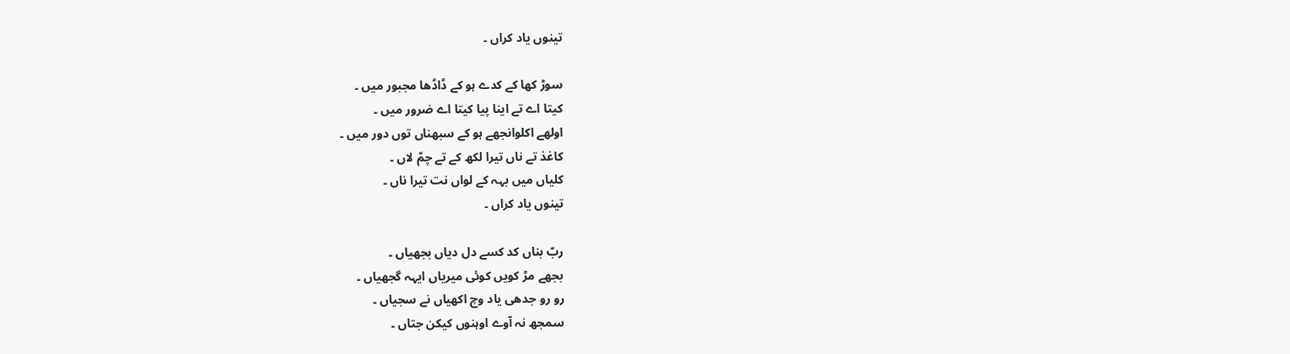تینوں یاد کراں ۔

سوڑ کھا کے کدے ہو کے ڈاڈھا مجبور میں ۔
کیتا اے تے اینا پیا کیتا اے ضرور میں ۔
اولھے اکلوانجھے ہو کے سبھناں توں دور میں ۔
کاغذ تے ناں تیرا لکھ کے تے چمّ لاں ۔
کلیاں میں بہہ کے لواں نت تیرا ناں ۔
تینوں یاد کراں ۔

ربّ بناں کد کسے دل دیاں بجھیاں ۔
بجھے مڑ کویں کوئی میریاں ایہہ گجھیاں ۔
رو رو جدھی یاد وچ اکھیاں نے سجیاں ۔
سمجھ نہ آوے اوہنوں کیکن جتاں ۔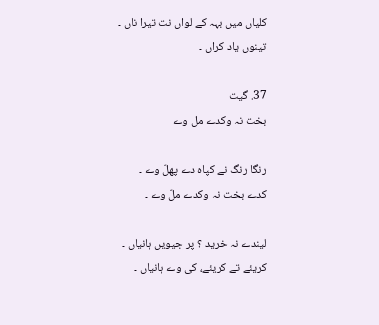کلیاں میں بہہ کے لواں نت تیرا ناں ۔
تینوں یاد کراں ۔

37. گیت
بخت نہ وکدے مل وے

رنگا رنگ نے کپاہ دے پھلّ وے ۔
کدے بخت نہ وکدے ملّ وے ۔

لیندے نہ خرید ؟ پر جیویں ہانیاں ۔
کریئے تے کریئے، کی وے ہانیاں ۔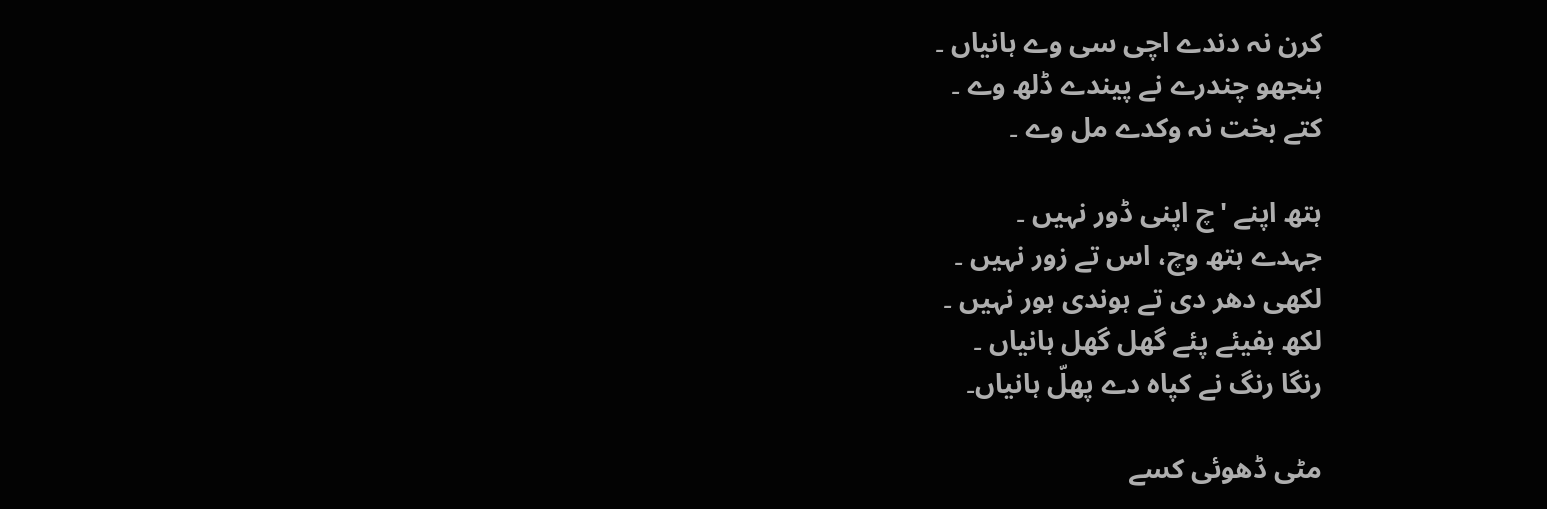کرن نہ دندے اچی سی وے ہانیاں ۔
ہنجھو چندرے نے پیندے ڈلھ وے ۔
کتے بخت نہ وکدے مل وے ۔

ہتھ اپنے 'چ اپنی ڈور نہیں ۔
جہدے ہتھ وچ، اس تے زور نہیں ۔
لکھی دھر دی تے ہوندی ہور نہیں ۔
لکھ ہفیئے پئے گھل گھل ہانیاں ۔
رنگا رنگ نے کپاہ دے پھلّ ہانیاں۔

مٹی ڈھوئی کسے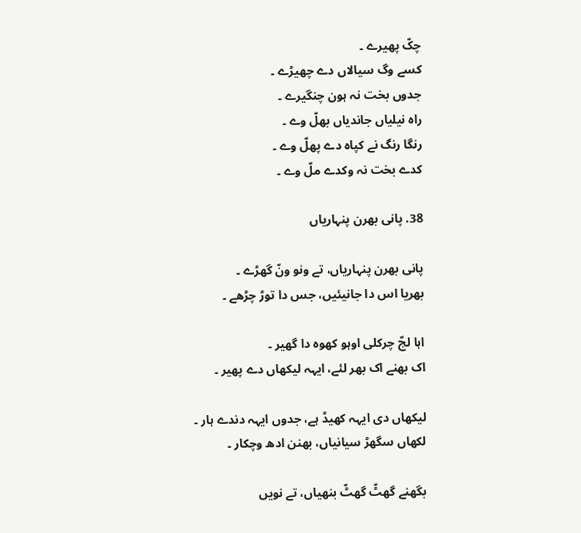چکّ پھیرے ۔
کسے وگ سیالاں دے چھیڑے ۔
جدوں بخت نہ ہون چنگیرے ۔
راہ نیلیاں جاندیاں بھلّ وے ۔
رنگا رنگ نے کپاہ دے پھلّ وے ۔
کدے بخت نہ وکدے ملّ وے ۔

38. پانی بھرن پنہاریاں

پانی بھرن پنہاریاں، تے ونو ونّ گھڑے ۔
بھریا اس دا جانیئیں، جس دا توڑ چڑھے ۔

اہا لجّ چرکلی اوہو کھوہ دا گھیر ۔
اک بھنے اک بھر لئے، ایہہ لیکھاں دے پھیر ۔

لیکھاں دی ایہہ کھیڈ ہے، جدوں ایہہ دندے ہار ۔
لکھاں سگھڑ سیانیاں، بھنن ادھ وچکار ۔

بگھنے گھٹّ گھٹّ بنھیاں، تے نویں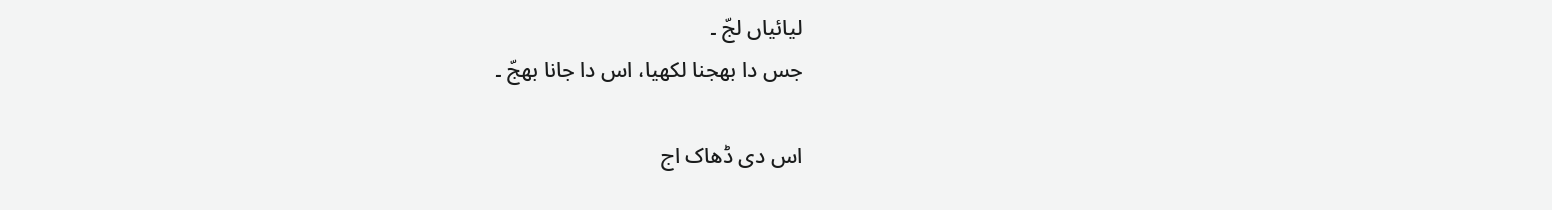لیائیاں لجّ ۔
جس دا بھجنا لکھیا، اس دا جانا بھجّ ۔

اس دی ڈھاک اج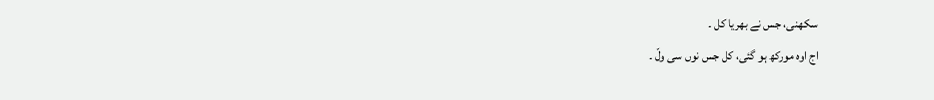سکھنی، جس نے بھریا کل ۔
اج اوہ مورکھ ہو گئی، کل جس نوں سی ولّ ۔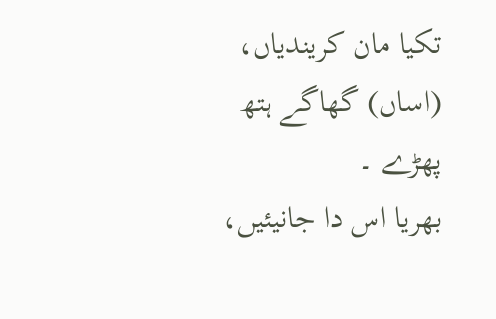تکیا مان کریندیاں، (اساں) گھاگے ہتھ پھڑے ۔
بھریا اس دا جانیئیں،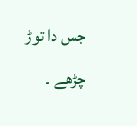جس دا توڑ چڑھے ۔